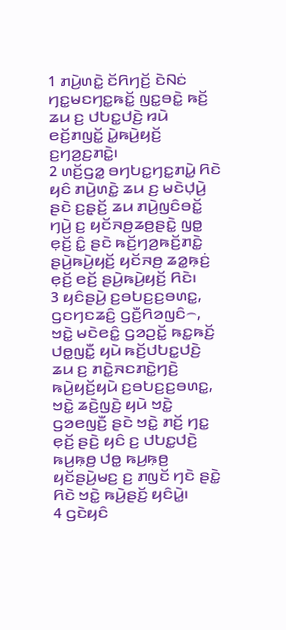1 ꤊꤣꤧ꤬ꤛꤢꤧ꤭ ꤢꤩꤖꤚꤢꤩ꤬ ꤢꤧꤡꤢꤦ ꤚꤢ꤭ꤗꤢꤚꤢ꤭ꤒꤢꤩ꤭ ꤜꤢ꤭ꤋꤢꤧ꤭ ꤒꤢꤩ꤬ ꤘꤣ ꤢ꤬ ꤓꤝꤢ꤭ꤓꤢꤧ꤬ ꤙꤣꤧ ꤕꤢꤩ꤬ꤊꤜꤢꤩ꤭ ꤣꤧ꤭ꤒꤣꤧ꤬ꤟꤢꤩ꤬ ꤢ꤬ꤚꤤ꤬ꤢ꤬ꤊꤢꤧ꤭꤯
2 ꤛꤢꤩ꤬ꤞꤤ꤭ ꤋꤚꤝꤢ꤭ꤚꤢ꤭ꤊꤣꤧ꤭ ꤖꤢꤧ ꤟꤢꤨ ꤊꤣꤧ꤬ꤛꤢꤧ꤭ ꤘꤣ ꤢ꤬ ꤗꤢꤧꤓ꤫ꤣꤧ꤬ ꤔꤢꤧ ꤢ꤬ꤔ꤫ꤢꤩ꤬ ꤘꤣ ꤊꤣꤧ꤬ꤜꤢꤨꤋꤢꤩ꤭ ꤚꤣꤧ꤬ ꤢ꤬ ꤟꤢꤩꤏꤥ꤬ꤘꤥ꤬ꤔꤢꤧ꤭ ꤜꤥ꤭ ꤕ꤫ꤢꤩ꤬ ꤢꤨ꤭ ꤔꤢꤧ ꤒꤢꤩ꤬ꤚꤤ꤬ꤒꤢꤩ꤬ꤊꤢꤧ꤭ ꤔꤣꤧ꤬ꤒꤣꤧ꤬ꤟꤢꤩ꤬ ꤟꤢꤩꤏꤥ꤬ ꤘꤤ꤭ꤒ꤫ꤢꤦ꤬ ꤕ꤫ꤢꤩ꤬ ꤕꤢꤩ꤬ ꤔꤣꤧ꤬ꤒꤣꤧ꤬ꤟꤢꤩ꤬ ꤖꤢꤧ꤯
3 ꤟꤢꤨꤔꤣꤧ꤬ ꤢ꤬ꤋꤝꤢ꤬ꤢ꤬ꤋꤛꤢ꤭, ꤞꤢꤚꤢꤘꤢꤨ꤬ ꤞꤢꤪ꤬ꤖꤤꤜꤢꤨ꤮, ꤠꤢꤧ꤭ ꤗꤢꤧꤕꤢꤨ꤭ ꤞꤤꤑꤢꤩ꤭ ꤒꤢ꤭ꤒꤢꤩ꤬ ꤓꤥ꤭ꤜꤢꤪ꤭ ꤟꤣꤧ ꤒꤢꤩ꤬ꤓꤝꤢ꤭ꤓꤢꤧ꤬ ꤘꤣ ꤢ꤬ ꤊꤢꤧ꤭ꤏꤢꤊꤢꤧ꤭ꤚꤢꤧ꤬ ꤒꤣꤧ꤬ꤟꤢꤩ꤬ꤟꤣꤧ ꤢ꤬ꤋꤝꤢ꤬ꤢ꤬ꤋꤛꤢ꤭, ꤠꤢꤧ꤭ ꤘꤢꤧ꤬ꤜꤢꤧ꤬ ꤟꤣꤧ ꤠꤢꤧ꤭ ꤞꤤꤕꤜꤢꤪ꤬ ꤔꤢꤧ ꤠꤢꤧ꤭ ꤊꤢꤩ꤬ ꤚꤢ꤭ ꤕ꤫ꤢꤩ꤬ ꤔꤢꤧ꤬ ꤟꤢꤨ ꤢ꤬ ꤓꤝꤢ꤭ꤓꤢꤧ꤬ ꤒꤣ꤬ꤒ꤫ꤥ꤬ ꤓꤥ꤭ ꤒꤣ꤬ꤒ꤫ꤥ꤬ ꤟꤢꤩꤔꤣꤧ꤬ꤗꤢ꤬ ꤢ꤬ ꤊꤜꤢꤩ ꤚꤢꤧ ꤔꤢꤧ꤭ ꤖꤢꤧ ꤠꤢꤧ꤭ ꤒꤣꤧ꤬ꤔꤢꤩ꤬ ꤟꤢꤨꤣꤧ꤭꤯
4 ꤞꤢꤧꤟꤢꤨ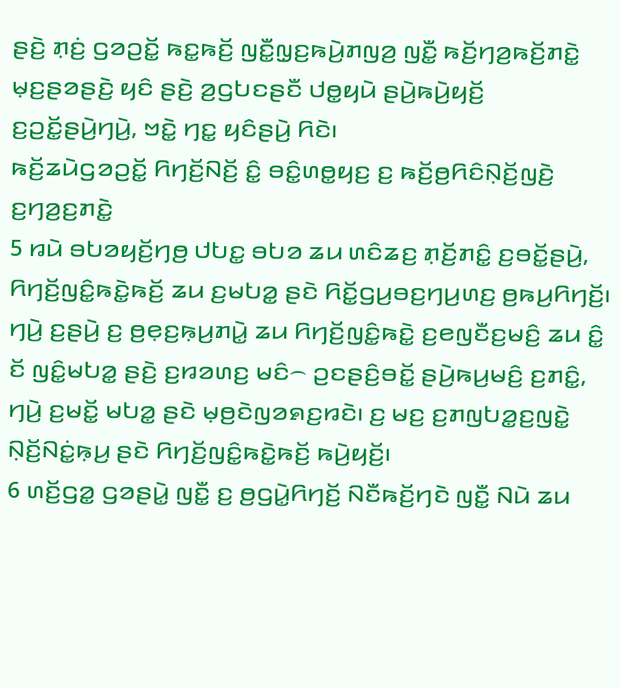ꤔꤢꤧ꤬ ꤊ꤫ꤢꤦ꤬ ꤞꤤꤑꤢꤩ꤭ ꤒꤢ꤭ꤒꤢꤩ꤬ ꤜꤢꤪ꤭ꤜ꤫ꤢ꤬ꤒꤣꤧ꤬ꤊꤜꤤ꤬ ꤜꤢꤪ꤭ ꤒꤢꤩ꤬ꤚꤤ꤬ꤒꤢꤩ꤬ꤊꤢꤧ꤭ ꤗ꤫ꤢ꤬ꤔꤤꤔꤢꤧ꤬ ꤟꤢꤨ ꤔꤢꤧ꤬ ꤤ꤬ꤞꤝꤢꤔꤢꤪ ꤓꤥ꤭ꤟꤣꤧ ꤔꤣꤧ꤬ꤒꤣꤧ꤬ꤟꤢꤩ꤬ ꤢ꤬ꤑꤢꤩ꤭ꤔꤣꤧ꤬ꤚꤣꤧ꤬, ꤠꤢꤧ꤭ ꤚꤢ꤭ ꤟꤢꤨꤔꤣꤧ꤬ ꤖꤢꤧ꤯
ꤒꤢꤩ꤬ꤘꤣꤧꤞꤤꤑꤢꤩ꤭ ꤖꤚꤢꤩ꤬ꤡꤢꤩ꤬ ꤢꤨ꤭ ꤋꤢꤨ꤭ꤛꤥ꤭ꤟꤢ꤬ ꤢ꤬ ꤒꤢꤩ꤬ꤥ꤬ꤖꤢꤨꤡ꤫ꤢꤩ꤬ꤜꤢꤧ꤬ ꤢ꤬ꤚꤤ꤬ꤢ꤬ꤊꤢꤧ꤭
5 ꤙꤣꤧ ꤋꤝꤤꤟꤢꤩ꤬ꤚꤥ꤬ ꤓꤝꤢ꤭ ꤋꤝꤤ ꤘꤣ ꤛꤢꤨꤘꤢ꤬ ꤊ꤫ꤢꤩ꤬ꤊꤢꤨ꤭ ꤢ꤬ꤋꤢꤩ꤭ꤔꤣꤧ꤬, ꤖꤚꤢꤩ꤬ꤜꤢꤨ꤭ꤒꤢꤧ꤭ꤒꤢꤩ꤬ ꤘꤣ ꤢ꤬ꤗꤝꤤ꤭ ꤔꤢꤧ ꤖꤢꤩ꤭ꤞꤣ꤬ꤋꤢ꤬ꤚꤣ꤬ꤛꤢ꤬ ꤥ꤬ꤒꤣ꤬ꤖꤚꤢꤩ꤬꤯ ꤚꤣꤧ꤬ ꤢ꤬ꤔꤣꤧ꤬ ꤢ꤬ ꤥ꤬ꤕ꤫ꤢ꤬ꤒ꤫ꤣ꤬ꤊꤣꤧ꤭ ꤘꤣ ꤖꤚꤢꤩ꤬ꤜꤢꤨ꤭ꤒꤢꤧ꤭ ꤢ꤬ꤕꤜꤢꤪꤢ꤬ꤗꤢꤨ꤬ ꤘꤣ ꤢꤨ꤭ ꤢꤩ ꤜꤢꤨ꤭ꤗꤝꤤ꤭ ꤔꤢꤧ꤬ ꤢ꤬ꤙꤤꤛꤢ꤬ ꤗꤢꤨ꤮ ꤑꤢꤔꤢꤨ꤬ꤋꤢꤩ꤭ ꤔꤣꤧ꤬ꤒꤣ꤬ꤗꤢꤨ꤬ ꤢ꤬ꤊꤢꤨ꤭, ꤚꤣꤧ꤬ ꤢ꤬ꤗꤢꤩ꤭ ꤗꤝꤤ꤭ ꤔꤢꤧ ꤗ꤫ꤥ꤬ꤢꤧꤜꤤꤎꤢ꤬ꤙꤢꤧ꤯ ꤢ꤬ ꤗꤢ꤬ ꤢ꤬ꤊꤜꤝꤤ꤭ꤢ꤬ꤜꤢꤧ꤭ ꤡ꤫ꤢꤩ꤬ꤡꤢꤦ꤭ꤒ꤫ꤣ꤬ ꤔꤢꤧ ꤖꤚꤢꤩ꤬ꤜꤢꤨ꤭ꤒꤢꤧ꤭ꤒꤢꤩ꤬ ꤒꤣꤧ꤬ꤟꤢꤩ꤬꤯
6 ꤛꤢꤩ꤬ꤞꤤ꤭ ꤞꤤꤔꤣꤧ꤭ ꤜꤢꤪ꤭ ꤢ꤬ ꤥ꤬ꤞꤣꤧ꤭ꤖꤚꤢꤩ꤬ ꤡꤢꤪꤒꤢꤩ꤬ꤚꤢꤧ ꤜꤢꤪ꤭ ꤡꤣꤧ ꤘꤣ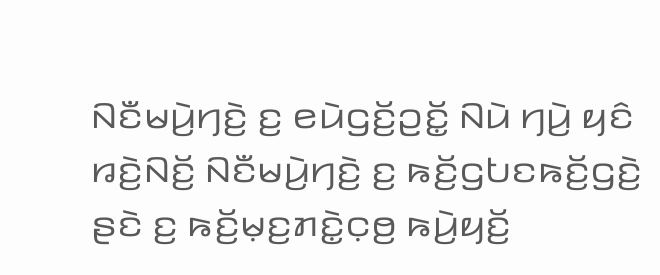ꤡꤢꤪꤗꤣꤧ꤬ꤚꤢꤧ꤬ ꤢ꤬ ꤕꤣꤧꤞꤢꤩ꤬ꤑꤢꤩ꤭ ꤡꤣꤧ ꤚꤣꤧ꤬ ꤟꤢꤨ ꤙꤢꤧ꤬ꤡꤢꤩ꤬ ꤡꤢꤪꤗꤣꤧ꤬ꤚꤢꤧ꤬ ꤢ꤬ ꤒꤢꤩ꤬ꤞꤝꤢꤒꤢꤩ꤬ꤞꤢꤧ꤬ ꤔꤢꤧ ꤢ꤬ ꤒꤢꤩ꤬ꤗ꤫ꤢ꤬ꤊꤢꤧ꤭ꤍ꤫ꤥ꤬ ꤒꤣꤧ꤬ꤟꤢꤩ꤬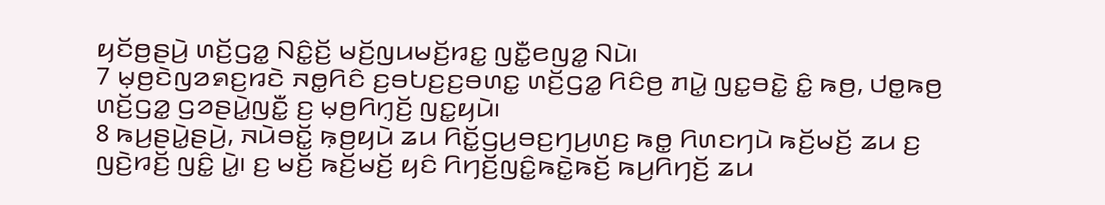ꤟꤢꤩꤥ꤬ꤔꤣꤧ꤬ ꤛꤢꤩ꤬ꤞꤤ꤭ ꤡꤢꤨ꤭ꤢꤩ꤬ ꤗꤢꤩ꤬ꤜꤣꤗꤢꤩ꤬ꤙꤢ꤭ ꤜꤢꤪ꤭ꤕꤜꤤ꤭ ꤡꤣꤧ꤯
7 ꤗ꤫ꤥ꤬ꤢꤧꤜꤤꤎꤢ꤬ꤙꤢꤧ ꤏꤥ꤭ꤖꤢꤨ ꤢ꤬ꤋꤝꤢ꤬ꤢ꤬ꤋꤛꤢ꤭ ꤛꤢꤩ꤬ꤞꤤ꤭ ꤖꤢꤨꤥ꤬ ꤊꤣꤧ꤭ ꤜꤢ꤭ꤋꤢꤧ꤭ ꤢꤨ꤭ ꤒꤥ꤬, ꤓꤥ꤭ꤒꤥ꤬ ꤛꤢꤩ꤬ꤞꤤ꤭ ꤞꤤꤔꤣꤧ꤭ꤜꤢꤪ꤭ ꤢ꤬ ꤗ꤫ꤥ꤬ꤖꤚ꤫ꤢꤩ꤬ ꤜꤢ꤭ꤟꤣꤧ꤯
8 ꤒꤣ꤬ꤔꤣꤧ꤭ꤔꤣꤧ꤬, ꤏꤣꤧꤋꤢꤩ꤭ ꤒ꤫ꤥ꤬ꤟꤣꤧ ꤘꤣ ꤖꤢꤩ꤭ꤞꤣ꤬ꤋꤢ꤬ꤚꤣ꤬ꤛꤢ꤬ ꤒꤥ꤭ ꤖꤛꤢꤚꤣꤧ ꤒꤢꤩ꤬ꤗꤢꤩ꤬ ꤘꤣ ꤢ꤬ ꤜꤢꤧ꤬ꤙꤢꤩ꤬ ꤜꤢꤨ꤭ ꤣꤧ꤭꤯ ꤢ꤬ ꤗꤢꤩ꤬ ꤒꤢꤩ꤬ꤗꤢꤩ꤬ ꤟꤢꤨ ꤖꤚꤢꤩ꤬ꤜꤢꤨ꤭ꤒꤢꤧ꤭ꤒꤢꤩ꤬ ꤒꤣ꤬ꤖꤚꤢꤩ꤬ ꤘꤣ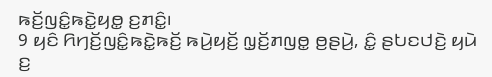ꤒꤢꤩ꤬ꤜꤢꤨ꤭ꤒꤢꤧ꤭ꤟꤥ꤭ ꤢ꤬ꤊꤢꤨ꤭꤯
9 ꤟꤢꤨ ꤖꤚꤢꤩ꤬ꤜꤢꤨ꤭ꤒꤢꤧ꤭ꤒꤢꤩ꤬ ꤒꤣꤧ꤬ꤟꤢꤩ꤬ ꤜ꤫ꤢꤩ꤬ꤊꤜꤥ꤭ ꤥ꤬ꤔꤣꤧ꤬, ꤢꤨ꤭ ꤔꤝꤢꤓꤢꤧ꤬ ꤟꤣꤧ ꤢ꤬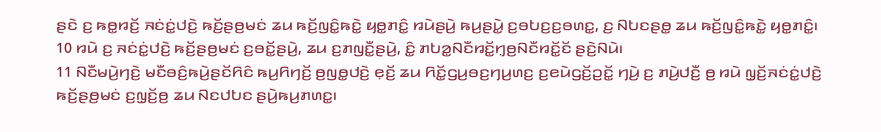ꤔꤢꤧ ꤢ꤬ ꤒꤥ꤭ꤙꤢꤩ꤬ ꤏꤢꤦꤢꤦ꤭ꤓꤢꤧ꤬ ꤒꤢꤩ꤬ꤔꤥ꤬ꤗꤢꤦ ꤘꤣ ꤒꤢꤩ꤬ꤜꤢꤨ꤭ꤒꤢꤧ꤭ ꤟꤥ꤭ꤊꤢꤨ꤭ ꤙꤣꤧꤔꤣꤧ꤬ ꤒꤣ꤬ꤔꤣꤧ꤭ ꤢ꤬ꤋꤝꤢ꤬ꤢ꤬ꤋꤛꤢ꤭, ꤢ꤬ ꤡꤝꤢꤔꤥ꤭ ꤘꤣ ꤒꤢꤩ꤬ꤜꤢꤨ꤭ꤒꤢꤧ꤭ ꤟꤥ꤭ꤊꤢꤨ꤭꤯
10 ꤙꤣꤧ ꤢ꤬ ꤏꤢꤦꤢꤦ꤭ꤓꤢꤧ꤬ ꤒꤢꤩ꤬ꤔꤥ꤬ꤗꤢꤦ ꤢ꤬ꤋꤢꤩ꤭ꤔꤣꤧ꤬, ꤘꤣ ꤢ꤬ꤊꤜꤢꤪ꤭ꤔꤣꤧ꤬, ꤢꤨ꤭ ꤊꤝꤤ꤭ꤡꤢꤪꤙꤢꤩ꤭ꤚ꤫ꤥ꤬ꤡꤢꤪꤙꤢꤩ꤭ꤢꤩ ꤔꤢꤧ꤬ꤡꤣꤧ꤯
11 ꤡꤢꤪꤗꤣꤧ꤬ꤚꤢꤧ꤬ ꤗꤢꤪꤋꤢꤨ꤬ꤒꤣꤧ꤬ꤔꤢꤩꤖꤢꤨ ꤒꤣ꤬ꤖꤚꤢꤩ꤬ ꤥ꤬ꤜꤥ꤭ꤓꤢꤧ꤬ ꤕ꤫ꤢꤩ꤬ ꤘꤣ ꤖꤢꤩ꤭ꤞꤣ꤬ꤋꤢ꤬ꤚꤣ꤬ꤛꤢ꤬ ꤢ꤬ꤕꤣꤧꤞꤢꤩ꤬ꤑꤢꤩ꤭ ꤚꤣꤧ꤬ ꤢ꤬ ꤊꤣꤧ꤬ꤓꤢꤪ꤬ ꤥ꤬ ꤙꤣꤧ ꤜ꤫ꤢꤩ꤬ꤏꤢꤦꤢꤦ꤭ꤓꤢꤧ꤬ ꤒꤢꤩ꤬ꤔꤥ꤬ꤗꤢꤦ ꤢ꤬ꤜ꤫ꤢꤩ꤬ꤥ꤬ ꤘꤣ ꤡꤢꤓꤝꤢ ꤔꤣꤧ꤬ꤒꤣ꤬ꤊꤛꤢ꤭꤯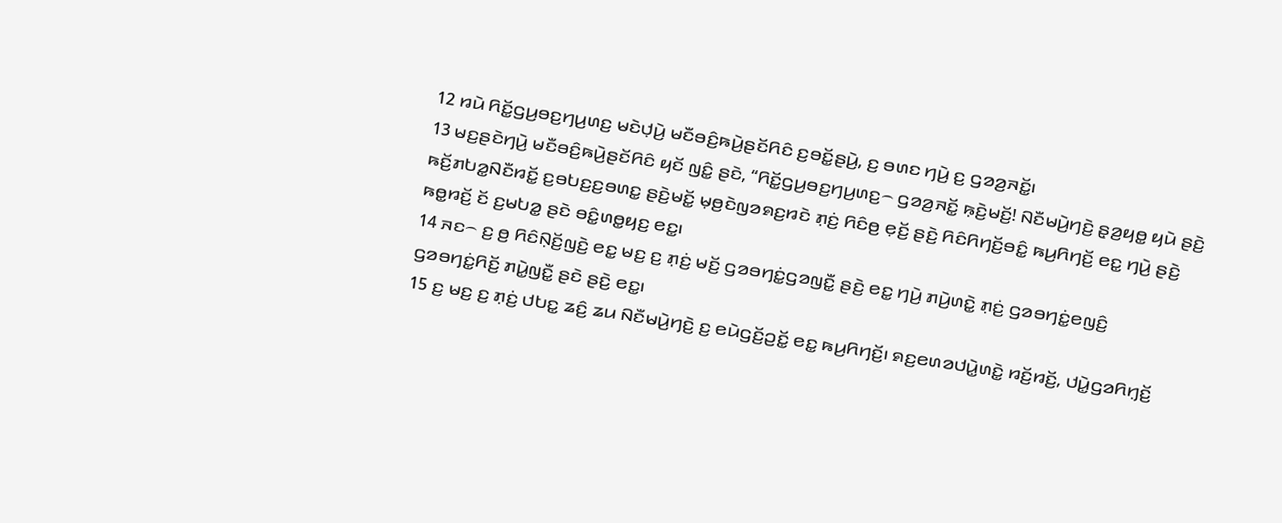12 ꤙꤣꤧ ꤖꤢꤩ꤭ꤞꤣ꤬ꤋꤢ꤬ꤚꤣ꤬ꤛꤢ꤬ ꤗꤢꤧꤓ꤫ꤣꤧ꤬ ꤗꤢꤪꤋꤢꤨ꤬ꤒꤣꤧ꤬ꤔꤢꤩꤖꤢꤨ ꤢ꤬ꤋꤢꤩ꤭ꤔꤣꤧ꤬, ꤢ꤬ ꤋꤛꤢ ꤚꤣꤧ꤬ ꤢ꤬ ꤞꤤꤤ꤬ꤏꤢꤩ꤭꤯
13 ꤗꤢ꤬ꤔꤢꤧꤚꤣꤧ꤬ ꤗꤢꤪꤋꤢꤨ꤬ꤒꤣꤧ꤬ꤔꤢꤩꤖꤢꤨ ꤟꤢꤩ ꤜꤢꤨ꤭ ꤔꤢꤧ, “ꤖꤢꤩ꤭ꤞꤣ꤬ꤋꤢ꤬ꤚꤣ꤬ꤛꤢ꤬꤮ ꤞꤤꤤ꤬ꤏꤢꤩ꤭ ꤒ꤫ꤢꤧ꤬ꤗꤢꤩ꤬! ꤡꤢꤪꤗꤣꤧ꤬ꤚꤢꤧ꤬ ꤔ꤫ꤤ꤬ꤟꤥ꤭ ꤟꤣꤧ ꤔꤢꤧ꤬ ꤒꤢꤩ꤬ꤊꤝꤤ꤭ꤡꤢꤪꤙꤢꤩ꤭ ꤢ꤬ꤋꤝꤢ꤬ꤢ꤬ꤋꤛꤢ꤭ ꤔꤢꤧ꤬ꤗꤢꤩ꤭ ꤗ꤫ꤥ꤬ꤢꤧꤜꤤꤎꤢ꤬ꤙꤢꤧ ꤊ꤫ꤢꤦ꤬ ꤖꤢꤨꤥ꤬ ꤕ꤫ꤢꤩ꤬ ꤔꤢꤧ꤬ ꤖꤢꤨꤖꤚꤢꤩ꤬ꤋꤢꤨ꤭ ꤒꤣ꤬ꤖꤚꤢꤩ꤬ ꤕꤢ꤭ ꤚꤣꤧ꤬ ꤔꤢꤧ꤬ ꤒꤥ꤭ꤙꤢꤩ꤬ ꤢꤩ ꤢ꤬ꤗꤝꤤ꤭ ꤔꤢꤧ ꤋꤢꤨ꤭ꤛꤥ꤭ꤟꤢ꤬ ꤕꤢ꤭꤯
14 ꤏꤢ꤮ ꤢ꤬ ꤥ꤬ ꤖꤢꤨꤡ꤫ꤢꤩ꤬ꤜꤢꤧ꤬ ꤕꤢ꤭ ꤗꤢ꤬ ꤢ꤬ ꤊ꤫ꤢꤦ꤬ ꤗꤢꤩ꤬ ꤞꤤꤋꤚꤢꤦ꤭ꤞꤤꤜꤢꤪ꤭ ꤔꤢꤧ꤬ ꤕꤢ꤭ ꤚꤣꤧ꤬ ꤊꤣꤧ꤬ꤛꤢꤧ꤭ ꤊ꤫ꤢꤦ꤬ ꤞꤤꤋꤚꤢꤦ꤭ꤕꤜꤢꤨ꤬ ꤞꤤꤋꤚꤢꤦ꤭ꤖꤢꤩ꤬ ꤊꤣꤧ꤭ꤜꤢꤪ꤭ ꤔꤢꤧ ꤔꤢꤧ꤬ ꤕꤢ꤭꤯
15 ꤢ꤬ ꤗꤢ꤬ ꤢ꤬ ꤊ꤫ꤢꤦ꤬ ꤓꤝꤢ꤭ ꤘꤢꤨ꤬ ꤘꤣ ꤡꤢꤪꤗꤣꤧ꤬ꤚꤢꤧ꤬ ꤢ꤬ ꤕꤣꤧꤞꤢꤩ꤬ꤑꤢꤩ꤭ ꤕꤢ꤭ ꤒꤣ꤬ꤖꤚꤢꤩ꤬꤯ ꤎꤢ꤬ꤕꤛꤤꤓꤣꤧ꤭ꤛꤢꤧ꤭ ꤙꤢꤩ꤬ꤙꤢꤩ꤬, ꤓꤣꤧ꤭ꤞꤤꤖꤚ꤫ꤢꤩ꤬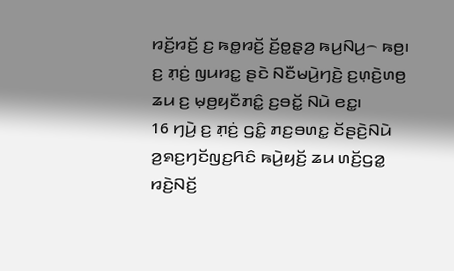ꤙꤢꤩ꤬ꤙꤢꤩ꤬ ꤢ꤬ ꤒꤥ꤭ꤙꤢꤩ꤬ ꤢꤩ꤬ꤥ꤭ꤔ꤫ꤤ꤬ ꤒꤣ꤬ꤡꤣ꤬꤮ ꤒꤥ꤬꤯ ꤢ꤬ ꤊ꤫ꤢꤦ꤬ ꤜꤣꤙꤢ꤭ ꤔꤢꤧ ꤡꤢꤪꤗꤣꤧ꤬ꤚꤢꤧ꤬ ꤢ꤬ꤛ꤫ꤢꤧ꤬ꤛꤥ꤬ ꤘꤣ ꤢ꤬ ꤗ꤫ꤥ꤬ꤟꤢꤪꤊꤢꤨ꤭ ꤢ꤬ꤋꤢꤩ꤭ ꤡꤣꤧ ꤕꤢ꤭꤯
16 ꤚꤣꤧ꤬ ꤢ꤬ ꤊ꤫ꤢꤦ꤬ ꤞꤢꤨ꤭ ꤊꤢ꤬ꤋꤛꤢ꤭ ꤢꤩꤔꤢꤧ꤬ꤡꤣꤧ ꤤ꤬ꤎꤢ꤬ꤚꤢꤩꤜꤢ꤬ꤖꤢꤨ ꤒꤣꤧ꤬ꤟꤢꤩ꤬ ꤘꤣ ꤛꤢꤩ꤬ꤞꤤ꤭ ꤙꤢꤧ꤬ꤡꤢꤩ꤬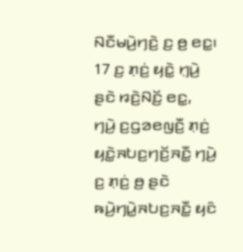ꤡꤢꤪꤗꤣꤧ꤬ꤚꤢꤧ꤬ ꤢ꤬ ꤥ꤬ ꤕꤢ꤭꤯
17 ꤢ꤬ ꤊ꤫ꤢꤦ꤬ ꤟꤢꤧ꤭ ꤚ꤫ꤣꤧ꤬ ꤔꤢꤧ ꤙꤢꤧ꤬ꤡꤢꤩ꤬ ꤕꤢ꤭, ꤚꤣꤧ꤬ ꤢ꤬ꤞꤤꤕꤜꤢꤪ꤬ ꤊ꤫ꤢꤦ꤬ ꤟꤢꤧ꤭ꤏꤝꤢ꤬ꤚꤢꤩ꤬ꤏꤢꤪ꤭ ꤚꤣꤧ꤬ ꤢ꤬ ꤊ꤫ꤢꤦ꤬ ꤥ꤬ ꤔꤢꤧ ꤒꤣꤧ꤬ꤚꤣꤧ꤭ꤏꤝꤢ꤬ꤏꤢꤪ꤭ ꤟꤢꤨ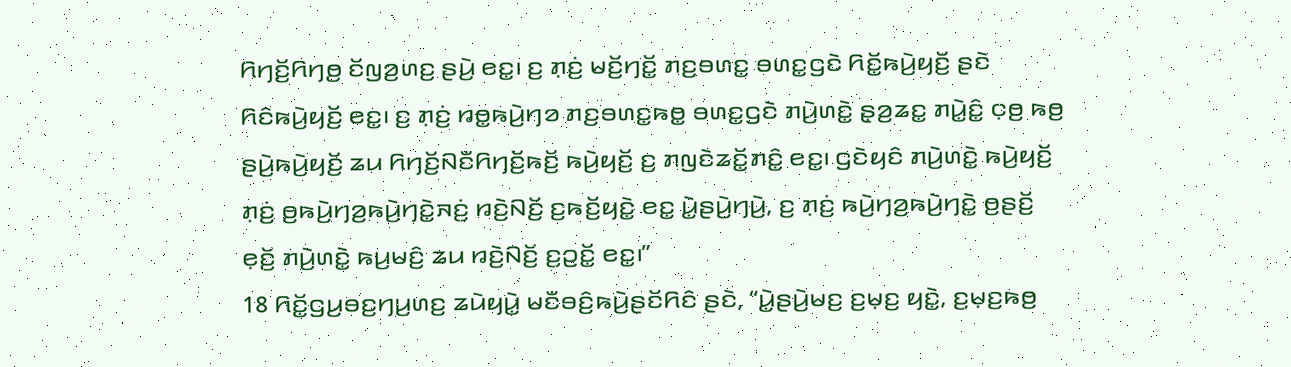ꤖꤚꤢꤩ꤬ꤖꤚꤥ꤬ ꤢꤩꤜꤤ꤬ꤛꤢ꤬ ꤔꤣꤧ꤬ ꤕꤢ꤭꤯ ꤢ꤬ ꤊ꤫ꤢꤦ꤬ ꤗꤢꤩ꤬ꤚꤢꤩ꤭ ꤊꤢ꤬ꤋꤛꤢ꤭ ꤋꤛꤢ꤭ꤞꤢꤧ ꤖꤢꤩ꤭ꤒꤣꤧ꤬ꤟꤢꤩ꤬ ꤔꤢꤧ ꤖꤢꤨꤒꤣꤧ꤬ꤟꤢꤩ꤬ ꤕꤢ꤭꤯ ꤢ꤬ ꤊ꤫ꤢꤦ꤬ ꤙꤥ꤭ꤒꤣꤧ꤬ꤚꤤ ꤊꤢ꤬ꤋꤛꤢ꤭ꤒꤥ꤭ ꤋꤛꤢ꤭ꤞꤢꤧ ꤊꤣꤧ꤬ꤛꤢꤧ꤭ ꤔ꤫ꤤ꤬ꤘꤢ꤭ ꤊꤣꤧ꤭ꤢꤨ꤭ ꤍ꤫ꤥ꤬ ꤒꤥ꤬ ꤔꤣꤧ꤬ꤒꤣꤧ꤬ꤟꤢꤩ꤬ ꤘꤣ ꤖꤚꤢꤩ꤬ꤡꤢꤪꤖꤚꤢꤩ꤬ꤒꤢꤩ꤬ ꤒꤣꤧ꤬ꤟꤢꤩ꤬ ꤢ꤬ ꤊꤜꤢꤧꤘꤢꤩ꤭ꤊꤢꤨ꤭ ꤕꤢ꤭꤯ ꤞꤢꤧꤟꤢꤨ ꤊꤣꤧ꤬ꤛꤢꤧ꤭ ꤒꤣꤧ꤬ꤟꤢꤩ꤬ ꤊ꤫ꤢꤦ꤬ ꤥ꤬ꤒꤣꤧ꤬ꤚꤤ꤬ꤒꤣꤧ꤬ꤚꤢꤧ꤭ꤏꤢꤦ꤬ ꤙꤢꤧ꤬ꤡꤢꤩ꤬ ꤢ꤬ꤒꤢꤩ꤬ꤟꤢꤧ꤭ ꤕꤢ꤭ ꤣꤧ꤭ꤔꤣꤧ꤬ꤚꤣꤧ꤬, ꤢ꤬ ꤊ꤫ꤢꤦ꤬ ꤒꤣꤧ꤬ꤚꤤ꤬ꤒꤣꤧ꤬ꤚꤢꤧ꤭ ꤥ꤬ꤔꤢꤩ꤬ ꤕ꤫ꤢꤩ꤬ ꤊꤣꤧ꤬ꤛꤢꤧ꤭ ꤒꤣ꤬ꤗꤢꤨ꤬ ꤘꤣ ꤙꤢꤧ꤬ꤡꤢꤩ꤬ ꤢ꤬ꤑꤢꤩ꤭ ꤕꤢ꤭꤯”
18 ꤖꤢꤩ꤭ꤞꤣ꤬ꤋꤢ꤬ꤚꤣ꤬ꤛꤢ꤬ ꤘꤣꤧꤟꤣꤧ꤭ ꤗꤢꤪꤋꤢꤨ꤬ꤒꤣꤧ꤬ꤔꤢꤩꤖꤢꤨ ꤔꤢꤧ, “ꤣꤧ꤭ꤔꤣꤧ꤬ꤗꤢ꤬ ꤢ꤬ꤗ꤫ꤢ꤬ ꤟꤢꤧ꤭, ꤢ꤬ꤗ꤫ꤢ꤬ꤒꤥ꤬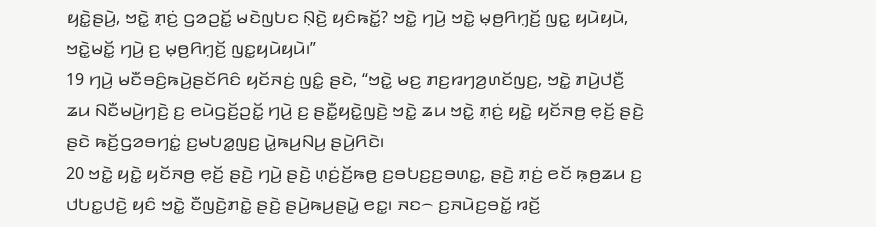ꤟꤢꤧ꤭ꤔꤣꤧ꤬, ꤠꤢꤧ꤭ ꤊ꤫ꤢꤦ꤬ ꤞꤤꤑꤢꤩ꤭ ꤗꤢꤧꤜꤝꤢ ꤡ꤫ꤢꤧ꤬ ꤟꤢꤨꤒꤢꤩ꤭? ꤠꤢꤧ꤭ ꤚꤣꤧ꤬ ꤠꤢꤧ꤭ ꤗ꤫ꤥ꤬ꤖꤚ꤫ꤢꤩ꤬ ꤜꤢ꤭ ꤟꤣꤧꤟꤣꤧ, ꤠꤢꤧ꤭ꤗꤢꤩ꤭ ꤚꤣꤧ꤬ ꤢ꤬ ꤗ꤫ꤥ꤬ꤖꤚ꤫ꤢꤩ꤬ ꤜꤢ꤭ꤟꤣꤧꤟꤣꤧ꤯”
19 ꤚꤣꤧ꤬ ꤗꤢꤪꤋꤢꤨ꤬ꤒꤣꤧ꤬ꤔꤢꤩꤖꤢꤨ ꤟꤢꤩꤏꤢꤦ꤬ ꤜꤢꤨ꤭ ꤔꤢꤧ, “ꤠꤢꤧ꤭ ꤗꤢ꤬ ꤊꤢ꤬ꤙꤚꤤ꤬ꤛꤢꤩꤜꤢ꤬, ꤠꤢꤧ꤭ ꤊꤣꤧ꤬ꤓꤢꤪ꤬ ꤘꤣ ꤡꤢꤪꤗꤣꤧ꤬ꤚꤢꤧ꤬ ꤢ꤬ ꤕꤣꤧꤞꤢꤩ꤬ꤑꤢꤩ꤭ ꤚꤣꤧ꤬ ꤢ꤬ ꤔꤢꤪ꤭ꤟꤢꤧ꤭ꤜꤢꤧ꤬ ꤠꤢꤧ꤭ ꤘꤣ ꤠꤢꤧ꤭ ꤊ꤫ꤢꤦ꤬ ꤟꤢꤧ꤭ ꤟꤢꤩꤏꤥ꤬ ꤕ꤫ꤢꤩ꤬ ꤔꤢꤧ꤬ ꤔꤢꤧ ꤒꤢꤩ꤬ꤞꤤꤋꤚꤢꤦ꤭ ꤢ꤬ꤗꤝꤤ꤭ꤜꤢ꤬ ꤣꤧ꤭ꤒꤣ꤬ꤡꤣ꤬ ꤔꤣꤧ꤬ꤖꤢꤧ꤯
20 ꤠꤢꤧ꤭ ꤟꤢꤧ꤭ ꤟꤢꤩꤏꤥ꤬ ꤕ꤫ꤢꤩ꤬ ꤔꤢꤧ꤬ ꤚꤣꤧ꤬ ꤔꤢꤧ꤬ ꤛ꤫ꤢꤦ꤬ꤢꤩ꤬ꤒꤥ꤬ ꤢ꤬ꤋꤝꤢ꤬ꤢ꤬ꤋꤛꤢ꤭, ꤔꤢꤧ꤬ ꤊ꤫ꤢꤦ꤬ ꤕꤢꤩ ꤒ꤫ꤥ꤬ꤘꤣ ꤢ꤬ ꤓꤝꤢ꤭ꤓꤢꤧ꤬ ꤟꤢꤨ ꤠꤢꤧ꤭ ꤢꤪꤜꤢꤧ꤬ꤊꤢꤧ꤭ ꤔꤢꤧ꤬ ꤔꤣꤧ꤬ꤒꤣ꤬ꤔꤣꤧ꤭ ꤕꤢ꤭꤯ ꤏꤢ꤮ ꤢ꤬ꤏꤣꤧꤢ꤬ꤋꤢꤩ꤭ ꤙꤢꤩ꤬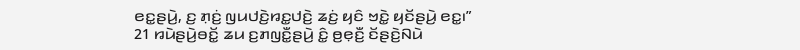ꤕꤢ꤭ꤔꤣꤧ꤬, ꤢ꤬ ꤊ꤫ꤢꤦ꤬ ꤜꤣꤓꤢꤧ꤬ꤙꤢ꤭ꤓꤢꤧ꤬ ꤘꤢꤦ꤬ ꤟꤢꤨ ꤠꤢꤧ꤭ ꤟꤢꤩꤔꤣꤧ꤬ ꤕꤢ꤭꤯”
21 ꤙꤣꤧꤔꤣꤧ꤬ꤋꤢꤩ꤭ ꤘꤣ ꤢ꤬ꤊꤜꤢꤪ꤭ꤔꤣꤧ꤬ ꤢꤨ꤭ ꤥ꤬ꤕ꤫ꤢꤪ꤬ ꤢꤩꤔꤢꤧ꤬ꤡꤣꤧ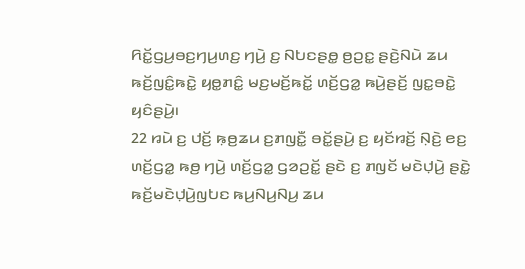ꤖꤢꤩ꤭ꤞꤣ꤬ꤋꤢ꤬ꤚꤣ꤬ꤛꤢ꤬ ꤚꤣꤧ꤬ ꤢ꤬ ꤡꤝꤢꤔꤥ꤭ ꤥ꤬ꤑꤢ꤭ ꤔꤢꤧ꤬ꤡꤣꤧ ꤘꤣ ꤒꤢꤩ꤬ꤜꤢꤨ꤭ꤒꤢꤧ꤭ ꤟꤥ꤭ꤊꤢꤨ꤭ ꤗꤢ꤬ꤗꤢꤩ꤬ꤒꤢꤩ꤭ ꤛꤢꤩ꤬ꤞꤤ꤭ ꤒꤣꤧ꤬ꤔꤢꤩ꤬ ꤜꤢ꤭ꤋꤢꤧ꤭ ꤟꤢꤨꤔꤣꤧ꤬꤯
22 ꤙꤣꤧ ꤢ꤬ ꤓꤢꤩ꤬ ꤒ꤫ꤥ꤬ꤘꤣ ꤢ꤬ꤊꤜꤢꤪ꤭ ꤋꤢꤩ꤭ꤔꤣꤧ꤬ ꤢ꤬ ꤟꤢꤩꤙꤢꤩ꤬ ꤡ꤫ꤢꤧ꤬ ꤕꤢ꤬ ꤛꤢꤩ꤬ꤞꤤ꤭ ꤒꤥ꤬ ꤚꤣꤧ꤬ ꤛꤢꤩ꤬ꤞꤤ꤭ ꤞꤤꤑꤢꤩ꤭ ꤔꤢꤧ ꤢ꤬ ꤊꤜꤢꤩ ꤗꤢꤧꤓ꤫ꤣꤧ꤬ ꤔꤢꤧ꤭ ꤒꤢꤩ꤬ꤗꤢꤧꤓ꤫ꤣꤧ꤬ꤜꤝꤢ ꤒꤣ꤬ꤡꤣ꤬ꤡꤣ꤬ ꤘꤣ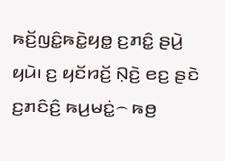ꤒꤢꤩ꤬ꤜꤢꤨ꤭ꤒꤢꤧ꤭ꤟꤥ꤭ ꤢ꤬ꤊꤢꤨ꤭ ꤔꤣꤧ꤬ ꤟꤣꤧ꤯ ꤢ꤬ ꤟꤢꤩꤙꤢꤩ꤬ ꤡ꤫ꤢꤧ꤬ ꤕꤢ꤬ ꤔꤢꤧ ꤢ꤬ꤊꤢꤨꤢꤨ꤬ ꤒꤣ꤬ꤗꤢꤦ꤭꤮ ꤒꤥ꤬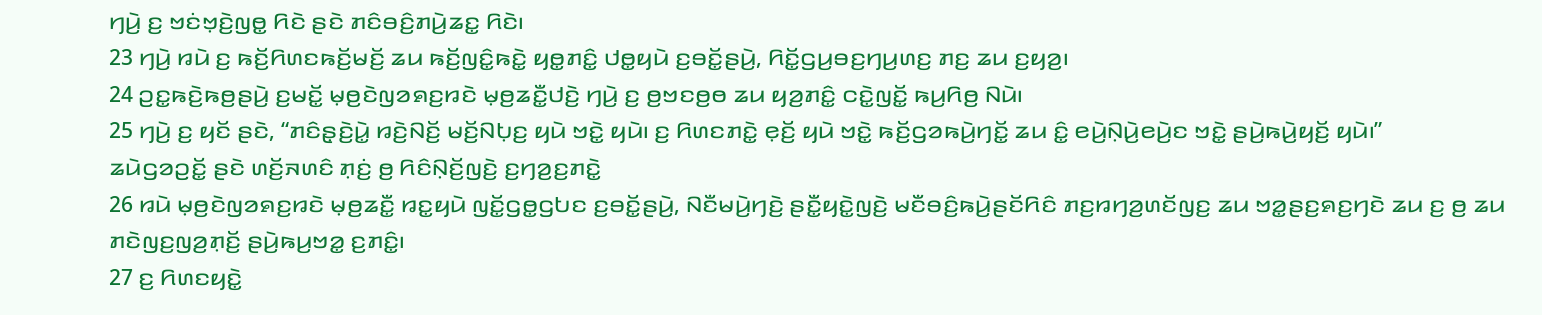ꤚꤣꤧ꤬ ꤢ꤬ ꤠꤢꤦꤠ꤫ꤢꤧ꤬ꤜꤥ꤭ ꤖꤢꤧ ꤔꤢꤧ ꤊꤢꤨꤋꤢꤨ꤬ꤊꤣꤧ꤬ꤘꤢ꤭ ꤖꤢꤧ꤯
23 ꤚꤣꤧ꤬ ꤙꤣꤧ ꤢ꤬ ꤒꤢꤩ꤬ꤖꤛꤢꤒꤢꤩ꤬ꤗꤢꤩ꤬ ꤘꤣ ꤒꤢꤩ꤬ꤜꤢꤨ꤭ꤒꤢꤧ꤭ ꤟꤥ꤭ꤊꤢꤨ꤭ ꤓꤥ꤭ꤟꤣꤧ ꤢ꤬ꤋꤢꤩ꤭ꤔꤣꤧ꤬, ꤖꤢꤩ꤭ꤞꤣ꤬ꤋꤢ꤬ꤚꤣ꤬ꤛꤢ꤬ ꤊꤢ꤬ ꤘꤣ ꤢ꤬ꤟꤤ꤬꤯
24 ꤑꤢ꤭ꤒꤢꤧ꤬ꤒꤥ꤬ꤔꤣꤧ꤬ ꤢ꤬ꤗꤢꤩ꤭ ꤗ꤫ꤥ꤬ꤢꤧꤜꤤꤎꤢ꤬ꤙꤢꤧ ꤗ꤫ꤥ꤬ꤘꤢꤪ꤭ꤓꤢꤧ꤬ ꤚꤣꤧ꤬ ꤢ꤬ ꤥ꤬ꤠꤢꤥ꤬ꤥ ꤘꤣ ꤟꤤ꤬ꤊꤢꤨ꤭ ꤍꤢꤧ꤭ꤜꤢꤩ꤭ ꤒꤣ꤬ꤖꤥ꤬ ꤡꤣꤧ꤯
25 ꤚꤣꤧ꤬ ꤢ꤬ ꤟꤢꤩ ꤔꤢꤧ, “ꤊꤢꤨꤔ꤫ꤢꤧ꤬ꤣꤧ꤭ ꤙꤢꤧ꤬ꤡꤢꤩ꤬ ꤗꤢꤩ꤬ꤡꤝ꤫ꤢ꤬ ꤟꤣꤧ ꤠꤢꤧ꤭ ꤟꤣꤧ꤯ ꤢ꤬ ꤖꤛꤢꤊꤢꤧ꤭ ꤕ꤫ꤢꤩ꤬ ꤟꤣꤧ ꤠꤢꤧ꤭ ꤒꤢꤩ꤬ꤞꤤꤒꤣꤧ꤬ꤚꤢꤩ꤭ ꤘꤣ ꤢꤨ꤭ ꤕꤣꤧ꤬ꤡ꤫ꤣꤧ꤬ꤕꤣꤧ꤬ꤢ ꤠꤢꤧ꤭ ꤔꤣꤧ꤬ꤒꤣꤧ꤬ꤟꤢꤩ꤬ ꤟꤣꤧ꤯”
ꤘꤣꤧꤞꤤꤑꤢꤩ꤭ ꤔꤢꤧ ꤛꤢꤩ꤬ꤏꤛꤢꤨ ꤊ꤫ꤢꤦ꤬ ꤥ꤬ ꤖꤢꤨꤡ꤫ꤢꤩ꤬ꤜꤢꤧ꤬ ꤢ꤬ꤚꤤ꤬ꤢ꤬ꤊꤢꤧ꤭
26 ꤙꤣꤧ ꤗ꤫ꤥ꤬ꤢꤧꤜꤤꤎꤢ꤬ꤙꤢꤧ ꤗ꤫ꤥ꤬ꤘꤢꤪ꤭ ꤙꤢ꤭ꤟꤣꤧ ꤜꤢꤩ꤭ꤞꤥ꤭ꤞꤝꤢ ꤢ꤬ꤋꤢꤩ꤭ꤔꤣꤧ꤬, ꤡꤢꤪꤗꤣꤧ꤬ꤚꤢꤧ꤬ ꤔꤢꤪ꤭ꤟꤢꤧ꤭ꤜꤢꤧ꤬ ꤗꤢꤪꤋꤢꤨ꤬ꤒꤣꤧ꤬ꤔꤢꤩꤖꤢꤨ ꤊꤢ꤬ꤙꤚꤤ꤬ꤛꤢꤩꤜꤢ꤬ ꤘꤣ ꤠꤤ꤭ꤔꤢ꤬ꤎꤢ꤬ꤚꤢꤧ ꤘꤣ ꤢ꤬ ꤥ꤬ ꤘꤣ ꤊꤢꤧꤜꤢ꤬ꤜꤤ꤬ꤊ꤫ꤢꤩ꤬ ꤔꤣꤧ꤬ꤒꤣ꤬ꤠꤤ꤭ ꤢ꤬ꤊꤢꤨ꤭꤯
27 ꤢ꤬ ꤖꤛꤢꤟꤢꤧ꤭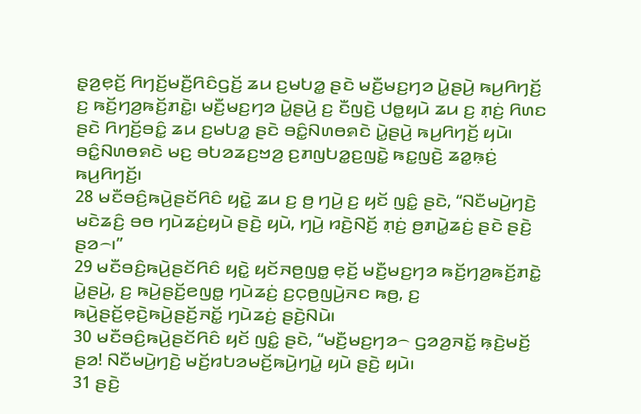ꤔ꤫ꤤ꤬ꤕ꤫ꤢꤩ꤬ ꤖꤚꤢꤩ꤬ꤗꤢꤪ꤬ꤖꤢꤨꤞꤢꤩ꤬ ꤘꤣ ꤢ꤬ꤗꤝꤤ꤭ ꤔꤢꤧ ꤗꤢꤪ꤬ꤗꤢ꤬ꤚꤤ ꤣꤧ꤭ꤔꤣꤧ꤬ ꤒꤣ꤬ꤖꤚꤢꤩ꤬ ꤢ꤬ ꤒꤢꤩ꤬ꤚꤤ꤬ꤒꤢꤩ꤬ꤊꤢꤧ꤭꤯ ꤗꤢꤪ꤬ꤗꤢ꤬ꤚꤤ ꤣꤧ꤭ꤔꤣꤧ꤬ ꤢ꤬ ꤢꤪꤜꤢꤧ꤬ ꤓꤥ꤭ꤟꤣꤧ ꤘꤣ ꤢ꤬ ꤊ꤫ꤢꤦ꤬ ꤖꤛꤢ ꤔꤢꤧ ꤖꤚꤢꤩ꤬ꤋꤢꤨ꤭ ꤘꤣ ꤢ꤬ꤗꤝꤤ꤭ ꤔꤢꤧ ꤋꤢꤨ꤭ꤡꤛꤥꤎꤢꤧ ꤣꤧ꤭ꤔꤣꤧ꤬ ꤒꤣ꤬ꤖꤚꤢꤩ꤬ ꤟꤣꤧ꤯ ꤋꤢꤨ꤭ꤡꤛꤥꤎꤢꤧ ꤗꤢ꤬ ꤋꤝꤤꤘꤢ꤬ꤠꤤ꤬ ꤢ꤬ꤊꤜꤝꤤ꤭ꤢ꤬ꤜꤢꤧ꤭ ꤒꤢ꤭ꤜꤢꤧ꤬ ꤘꤤ꤭ꤒ꤫ꤢꤦ꤬ ꤒꤣ꤬ꤖꤚꤢꤩ꤬꤯
28 ꤗꤢꤪꤋꤢꤨ꤬ꤒꤣꤧ꤬ꤔꤢꤩꤖꤢꤨ ꤟꤢꤧ꤭ ꤘꤣ ꤢ꤬ ꤥ꤬ ꤚꤣꤧ꤬ ꤢ꤬ ꤟꤢꤩ ꤜꤢꤨ꤭ ꤔꤢꤧ, “ꤡꤢꤪꤗꤣꤧ꤬ꤚꤢꤧ꤬ ꤗꤢꤧꤘꤢꤨ꤬ ꤋꤥ ꤚꤣꤧꤘꤢꤦ꤬ꤟꤣꤧ ꤔꤢꤧ꤬ ꤟꤣꤧ, ꤚꤣꤧ꤬ ꤙꤢꤧ꤬ꤡꤢꤩ꤬ ꤊ꤫ꤢꤦ꤬ ꤥ꤬ꤊꤣꤧ꤭ꤘꤢꤦ꤬ ꤔꤢꤧ ꤔꤢꤧ꤬ ꤔꤤ꤮꤯”
29 ꤗꤢꤪꤋꤢꤨ꤬ꤒꤣꤧ꤬ꤔꤢꤩꤖꤢꤨ ꤟꤢꤧ꤭ ꤟꤢꤩꤏꤥ꤬ꤜꤥ꤭ ꤕ꤫ꤢꤩ꤬ ꤗꤢꤪ꤬ꤗꤢ꤬ꤚꤤ ꤒꤢꤩ꤬ꤚꤤ꤬ꤒꤢꤩ꤬ꤊꤢꤧ꤭ ꤣꤧ꤭ꤔꤣꤧ꤬, ꤢ꤬ ꤒꤣꤧ꤬ꤔꤢꤩ꤬ꤕꤜꤥ꤭ ꤚꤣꤧꤘꤢꤦ꤬ ꤢ꤬ꤍ꤫ꤥ꤬ꤜꤣꤧ꤬ꤏꤢ ꤒꤥ꤬, ꤢ꤬ ꤒꤣꤧ꤬ꤔꤢꤩ꤬ꤕ꤫ꤢꤧ꤬ꤒꤣꤧ꤬ꤔꤢꤩ꤬ꤏꤢꤩ꤭ ꤚꤣꤧꤘꤢꤦ꤬ ꤔꤢꤧ꤬ꤡꤣꤧ꤯
30 ꤗꤢꤪꤋꤢꤨ꤬ꤒꤣꤧ꤬ꤔꤢꤩꤖꤢꤨ ꤟꤢꤩ ꤜꤢꤨ꤭ ꤔꤢꤧ, “ꤗꤢꤪ꤬ꤗꤢ꤬ꤚꤤ꤮ ꤞꤤꤤ꤬ꤏꤢꤩ꤭ ꤒ꤫ꤢꤧ꤬ꤗꤢꤩ꤬ ꤔꤤ! ꤡꤢꤪꤗꤣꤧ꤬ꤚꤢꤧ꤬ ꤗꤢꤩ꤬ꤙꤝꤤꤗꤢꤩ꤬ꤒꤣꤧ꤬ꤚꤣꤧ꤭ ꤟꤣꤧ ꤔꤢꤧ꤬ ꤟꤣꤧ꤯
31 ꤔꤢꤧ꤬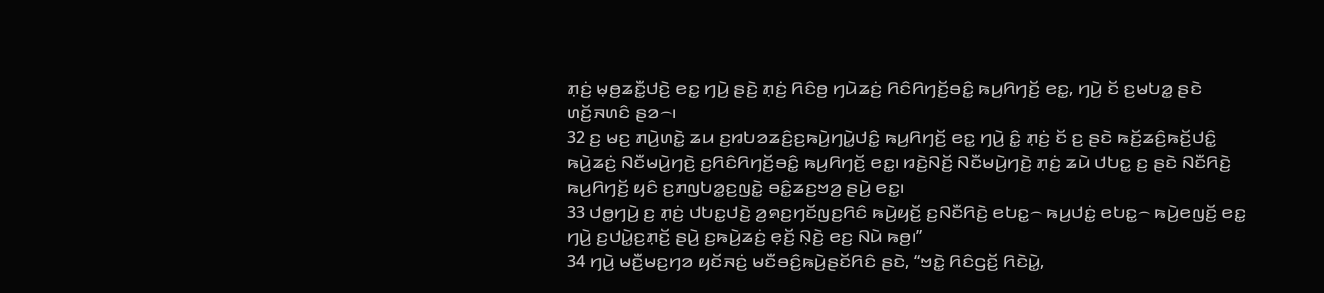ꤊ꤫ꤢꤦ꤬ ꤗ꤫ꤥ꤬ꤘꤢꤪ꤭ꤓꤢꤧ꤬ ꤕꤢ꤭ ꤚꤣꤧ꤬ ꤔꤢꤧ꤬ ꤊ꤫ꤢꤦ꤬ ꤖꤢꤨꤥ꤬ ꤚꤣꤧꤘꤢꤦ꤬ ꤖꤢꤨꤖꤚꤢꤩ꤬ꤋꤢꤨ꤭ ꤒꤣ꤬ꤖꤚꤢꤩ꤬ ꤕꤢ꤭, ꤚꤣꤧ꤬ ꤢꤩ ꤢ꤬ꤗꤝꤤ꤭ ꤔꤢꤧ ꤛꤢꤩ꤬ꤏꤛꤢꤨ ꤔꤤ꤮꤯
32 ꤢ꤬ ꤗꤢ꤬ ꤊꤣꤧ꤬ꤛꤢꤧ꤭ ꤘꤣ ꤢ꤬ꤙꤝꤤꤘꤢꤨ꤬ꤢ꤬ꤒꤣꤧ꤬ꤚꤣꤧ꤭ꤓꤢꤨ꤭ ꤒꤣ꤬ꤖꤚꤢꤩ꤬ ꤕꤢ꤭ ꤚꤣꤧ꤬ ꤢꤨ꤭ ꤊ꤫ꤢꤦ꤬ ꤢꤩ ꤢ꤬ ꤔꤢꤧ ꤒꤢꤩ꤬ꤘꤢꤨ꤬ꤒꤢꤩ꤬ꤓꤢꤨ꤭ ꤒꤣꤧ꤬ꤘꤢꤦ꤬ ꤡꤢꤪꤗꤣꤧ꤬ꤚꤢꤧ꤬ ꤢ꤬ꤖꤢꤨꤖꤚꤢꤩ꤬ꤋꤢꤨ꤭ ꤒꤣ꤬ꤖꤚꤢꤩ꤬ ꤕꤢ꤭꤯ ꤙꤢꤧ꤬ꤡꤢꤩ꤬ ꤡꤢꤪꤗꤣꤧ꤬ꤚꤢꤧ꤬ ꤊ꤫ꤢꤦ꤬ ꤘꤣꤧ ꤓꤝꤢ꤭ ꤢ꤬ ꤔꤢꤧ ꤡꤢꤪꤖꤢꤧ꤬ ꤒꤣ꤬ꤖꤚꤢꤩ꤬ ꤟꤢꤨ ꤢ꤬ꤊꤜꤝꤤ꤭ꤢ꤬ꤜꤢꤧ꤭ ꤋꤢꤨ꤭ꤘꤢ꤬ꤠꤤ꤬ ꤔꤣꤧ꤬ ꤕꤢ꤭꤯
33 ꤓꤥ꤭ꤚꤣꤧ꤬ ꤢ꤬ ꤊ꤫ꤢꤦ꤬ ꤓꤝꤢ꤭ꤓꤢꤧ꤬ ꤤ꤬ꤎꤢ꤬ꤚꤢꤩꤜꤢ꤬ꤖꤢꤨ ꤒꤣꤧ꤬ꤟꤢꤩ꤬ ꤢ꤬ꤡꤢꤪꤖꤢꤧ꤬ ꤕꤝꤢ꤭꤮ ꤒꤣ꤬ꤓꤢꤦ꤭ ꤕꤝꤢ꤭꤮ ꤒꤣꤧ꤬ꤕꤜꤢꤩ꤬ ꤕꤢ꤭ ꤚꤣꤧ꤬ ꤢ꤬ꤓꤣꤧ꤭ꤢ꤬ꤊ꤫ꤢꤩ꤬ ꤔꤣꤧ꤬ ꤢ꤬ꤒꤣꤧ꤬ꤘꤢꤦ꤬ ꤕ꤫ꤢꤩ꤬ ꤡ꤫ꤢꤧ꤬ ꤕꤢ꤬ ꤡꤣꤧ ꤒꤥ꤬꤯”
34 ꤚꤣꤧ꤬ ꤗꤢꤪ꤬ꤗꤢ꤬ꤚꤤ ꤟꤢꤩꤏꤢꤦ꤬ ꤗꤢꤪꤋꤢꤨ꤬ꤒꤣꤧ꤬ꤔꤢꤩꤖꤢꤨ ꤔꤢꤧ, “ꤠꤢꤧ꤭ ꤖꤢꤨꤞꤢꤩ꤬ ꤖꤢꤧꤣꤧ꤭,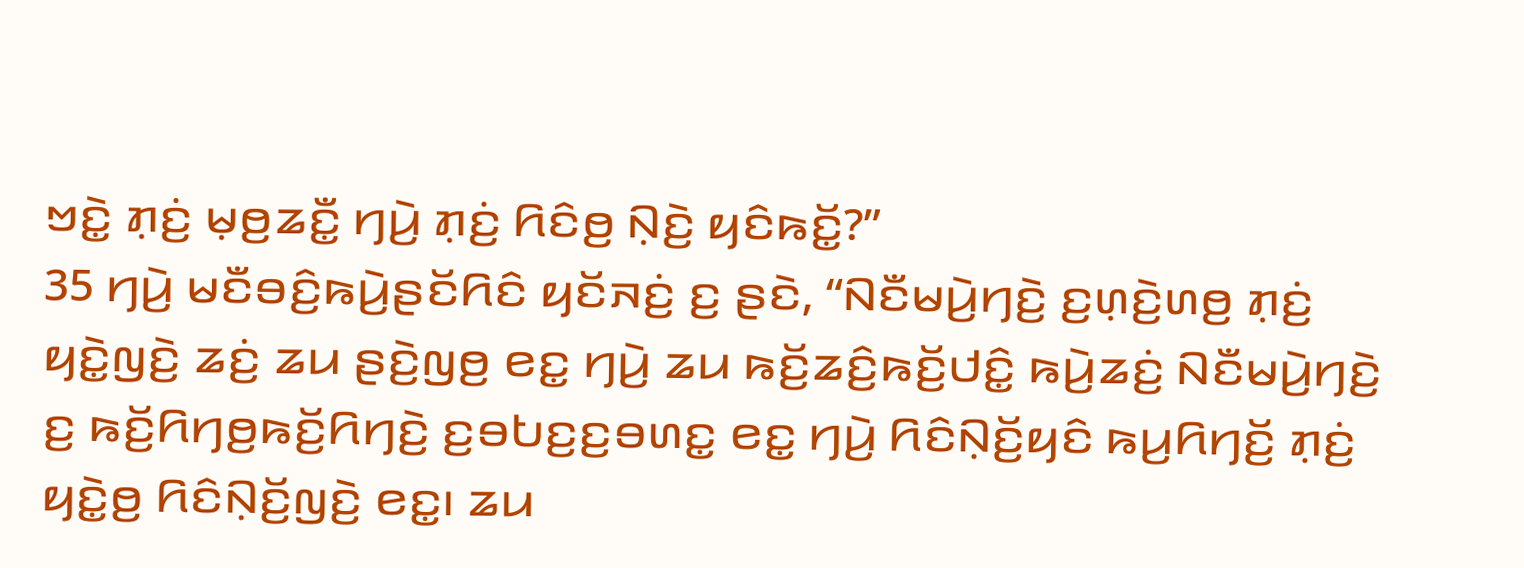ꤠꤢꤧ꤭ ꤊ꤫ꤢꤦ꤬ ꤗ꤫ꤥ꤬ꤘꤢꤪ꤭ ꤚꤣꤧ꤬ ꤊ꤫ꤢꤦ꤬ ꤖꤢꤨꤥ꤬ ꤡ꤫ꤢꤧ꤬ ꤟꤢꤨꤒꤢꤩ꤭?”
35 ꤚꤣꤧ꤬ ꤗꤢꤪꤋꤢꤨ꤬ꤒꤣꤧ꤬ꤔꤢꤩꤖꤢꤨ ꤟꤢꤩꤏꤢꤦ꤬ ꤢ꤬ ꤔꤢꤧ, “ꤡꤢꤪꤗꤣꤧ꤬ꤚꤢꤧ꤬ ꤢ꤬ꤛ꤫ꤢꤧ꤬ꤛꤥ꤬ ꤊ꤫ꤢꤦ꤬ ꤟꤢꤧ꤭ꤜꤢꤧ꤬ ꤘꤢꤦ꤬ ꤘꤣ ꤔꤢꤧ꤬ꤜꤥ꤬ ꤕꤢ꤭ ꤚꤣꤧ꤬ ꤘꤣ ꤒꤢꤩ꤬ꤘꤢꤨ꤬ꤒꤢꤩ꤬ꤓꤢꤨ꤭ ꤒꤣꤧ꤬ꤘꤢꤦ꤬ ꤡꤢꤪꤗꤣꤧ꤬ꤚꤢꤧ꤬ ꤢ꤬ ꤒꤢꤩ꤬ꤖꤚꤥ꤬ꤒꤢꤩ꤬ꤖꤚꤢꤧ꤬ ꤢ꤬ꤋꤝꤢ꤬ꤢ꤬ꤋꤛꤢ꤭ ꤕꤢ꤭ ꤚꤣꤧ꤬ ꤖꤢꤨꤡ꤫ꤢꤩ꤬ꤟꤢꤨ ꤒꤣ꤬ꤖꤚꤢꤩ꤬ ꤊ꤫ꤢꤦ꤬ ꤟꤢꤧ꤭ꤥ꤬ ꤖꤢꤨꤡ꤫ꤢꤩ꤬ꤜꤢꤧ꤬ ꤕꤢ꤭꤯ ꤘꤣ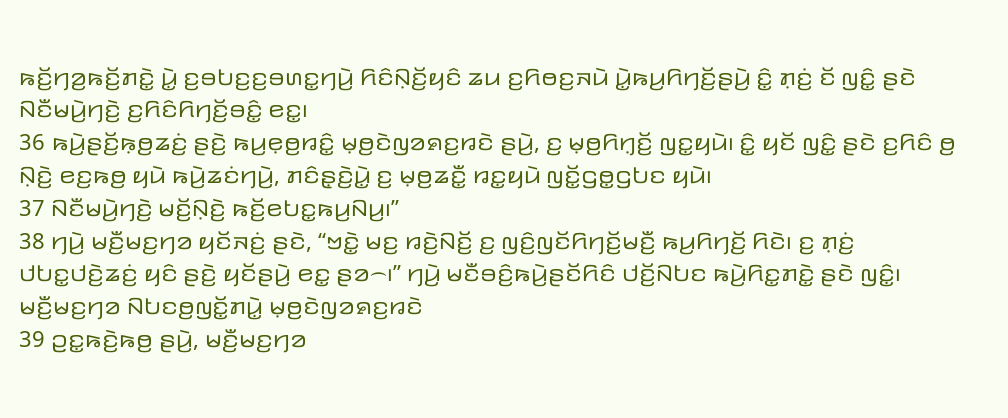ꤒꤢꤩ꤬ꤚꤤ꤬ꤒꤢꤩ꤬ꤊꤢꤧ꤭ ꤣꤧ꤭ ꤢ꤬ꤋꤝꤢ꤬ꤢ꤬ꤋꤛꤢ꤭ꤚꤣꤧ꤬ ꤖꤢꤨꤡ꤫ꤢꤩ꤬ꤟꤢꤨ ꤘꤣ ꤢ꤬ꤖꤥꤢ꤬ꤏꤣꤧ ꤣꤧ꤭ꤒꤣ꤬ꤖꤚꤢꤩ꤬ꤔꤣꤧ꤬ ꤢꤨ꤭ ꤊ꤫ꤢꤦ꤬ ꤢꤩ ꤜꤢꤨ꤭ ꤔꤢꤧ ꤡꤢꤪꤗꤣꤧ꤬ꤚꤢꤧ꤬ ꤢ꤬ꤖꤢꤨꤖꤚꤢꤩ꤬ꤋꤢꤨ꤭ ꤕꤢ꤭꤯
36 ꤒꤣꤧ꤬ꤔꤢꤩ꤬ꤒ꤫ꤥ꤬ꤘꤢꤦ꤬ ꤔꤢꤧ꤬ ꤒꤣ꤬ꤕ꤫ꤥ꤬ꤙꤢꤨ꤭ ꤗ꤫ꤥ꤬ꤢꤧꤜꤤꤎꤢ꤬ꤙꤢꤧ ꤔꤣꤧ꤬, ꤢ꤬ ꤗ꤫ꤥ꤬ꤖꤚ꤫ꤢꤩ꤬ ꤜꤢ꤭ꤟꤣꤧ꤯ ꤢꤨ꤭ ꤟꤢꤩ ꤜꤢꤨ꤭ ꤔꤢꤧ ꤢ꤬ꤖꤢꤨ ꤥ꤬ ꤡ꤫ꤢꤧ꤬ ꤕꤢ꤬ꤒꤥ꤬ ꤟꤣꤧ ꤒꤣꤧ꤬ꤘꤢꤦꤚꤣꤧ꤬, ꤊꤢꤨꤔ꤫ꤢꤧ꤬ꤣꤧ꤭ ꤢ꤬ ꤗ꤫ꤥ꤬ꤘꤢꤪ꤭ ꤙꤢ꤭ꤟꤣꤧ ꤜꤢꤩ꤭ꤞꤥ꤭ꤞꤝꤢ ꤟꤣꤧ꤯
37 ꤡꤢꤪꤗꤣꤧ꤬ꤚꤢꤧ꤬ ꤗꤢꤩ꤬ꤡ꤫ꤢꤧ꤬ ꤒꤢꤩ꤬ꤕꤝꤢ꤭ꤒꤣ꤬ꤡꤣ꤬꤯”
38 ꤚꤣꤧ꤬ ꤗꤢꤪ꤬ꤗꤢ꤬ꤚꤤ ꤟꤢꤩꤏꤢꤦ꤬ ꤔꤢꤧ, “ꤠꤢꤧ꤭ ꤗꤢ꤬ ꤙꤢꤧ꤬ꤡꤢꤩ꤬ ꤢ꤬ ꤜꤢꤨ꤬ꤜꤢꤩꤖꤚꤢꤩ꤬ꤗꤢꤪ꤬ ꤒꤣ꤬ꤖꤚꤢꤩ꤬ ꤖꤢꤧ꤯ ꤢ꤬ ꤊ꤫ꤢꤦ꤬ ꤓꤝꤢ꤭ꤓꤢꤧ꤬ꤘꤢꤦ꤬ ꤟꤢꤨ ꤔꤢꤧ꤬ ꤟꤢꤩꤔꤣꤧ꤬ ꤕꤢ꤭ ꤔꤤ꤮꤯” ꤚꤣꤧ꤬ ꤗꤢꤪꤋꤢꤨ꤬ꤒꤣꤧ꤬ꤔꤢꤩꤖꤢꤨ ꤓꤢꤩ꤬ꤡꤝꤢ ꤒꤣꤧ꤬ꤖꤢ꤭ꤊꤢꤧ꤭ ꤔꤢꤧ ꤜꤢꤨ꤭꤯
ꤗꤢꤪ꤬ꤗꤢ꤬ꤚꤤ ꤡꤝꤢꤥ꤬ꤜꤢꤩ꤭ꤊꤣꤧ꤭ ꤗ꤫ꤥ꤬ꤢꤧꤜꤤꤎꤢ꤬ꤙꤢꤧ
39 ꤑꤢ꤭ꤒꤢꤧ꤬ꤒꤥ꤬ ꤔꤣꤧ꤬, ꤗꤢꤪ꤬ꤗꤢ꤬ꤚꤤ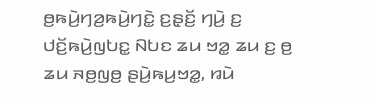ꤥ꤬ꤒꤣꤧ꤬ꤚꤤ꤬ꤒꤣꤧ꤬ꤚꤢꤧ꤭ ꤢ꤬ꤔ꤫ꤢꤩ꤬ ꤚꤣꤧ꤬ ꤢ꤬ ꤓꤢꤩ꤬ꤒꤣꤧ꤬ꤜꤝꤢ꤭ ꤡꤝꤢ ꤘꤣ ꤠꤤ꤭ ꤘꤣ ꤢ꤬ ꤥ꤬ ꤘꤣ ꤏꤥ꤬ꤜꤥ꤬ ꤔꤣꤧ꤬ꤒꤣ꤬ꤠꤤ꤭, ꤙꤣꤧ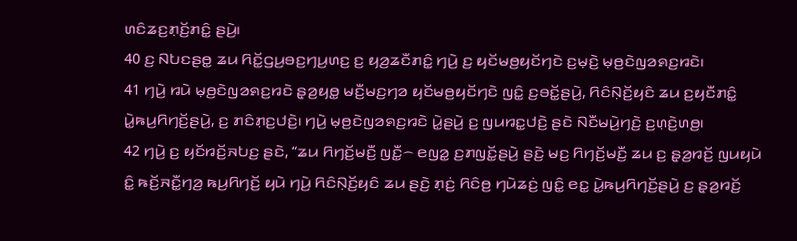ꤛꤢꤨꤘꤢ꤬ꤊ꤫ꤢꤩ꤬ꤊꤢꤨ꤭ ꤔꤣꤧ꤬꤯
40 ꤢ꤬ ꤡꤝꤢꤔꤥ꤭ ꤘꤣ ꤖꤢꤩ꤭ꤞꤣ꤬ꤋꤢ꤬ꤚꤣ꤬ꤛꤢ꤬ ꤢ꤬ ꤟꤤ꤬ꤘꤢꤪꤊꤢꤨ꤭ ꤚꤣꤧ꤬ ꤢ꤬ ꤟꤢꤩꤗꤥ꤬ꤟꤢꤩꤚꤢꤧ ꤢ꤬ꤗ꤫ꤢꤧ꤬ ꤗ꤫ꤥ꤬ꤢꤧꤜꤤꤎꤢ꤬ꤙꤢꤧ꤯
41 ꤚꤣꤧ꤬ ꤙꤣꤧ ꤗ꤫ꤥ꤬ꤢꤧꤜꤤꤎꤢ꤬ꤙꤢꤧ ꤔ꤫ꤤ꤬ꤟꤥ꤭ ꤗꤢꤪ꤬ꤗꤢ꤬ꤚꤤ ꤟꤢꤩꤗꤥ꤬ꤟꤢꤩꤚꤢꤧ ꤜꤢꤨ꤭ ꤢ꤬ꤋꤢꤩ꤭ꤔꤣꤧ꤬, ꤖꤢꤨꤡ꤫ꤢꤩ꤬ꤟꤢꤨ ꤘꤣ ꤢ꤬ꤟꤢꤪꤊꤢꤨ꤭ ꤣꤧ꤭ꤒꤣ꤬ꤖꤚꤢꤩ꤬ꤔꤣꤧ꤬, ꤢ꤬ ꤊꤢꤨꤊ꤫ꤢ꤬ꤓꤢꤧ꤬꤯ ꤚꤣꤧ꤬ ꤗ꤫ꤥ꤬ꤢꤧꤜꤤꤎꤢ꤬ꤙꤢꤧ ꤣꤧ꤭ꤔꤣꤧ꤬ ꤢ꤬ ꤜꤣꤙꤢ꤭ꤓꤢꤧ꤬ ꤔꤢꤧ ꤡꤢꤪꤗꤣꤧ꤬ꤚꤢꤧ꤬ ꤢ꤬ꤛ꤫ꤢꤧ꤬ꤛꤥ꤬꤯
42 ꤚꤣꤧ꤬ ꤢ꤬ ꤟꤢꤩꤙꤢꤩ꤬ꤏꤝꤢ꤬ ꤔꤢꤧ, “ꤘꤣ ꤖꤚꤢꤩ꤬ꤗꤢꤪ꤬ ꤜꤢꤪ꤭꤮ ꤕꤜꤤ꤭ ꤢ꤬ꤊꤜꤢꤩ꤭ꤔꤣꤧ꤬ ꤔꤢꤧ꤬ ꤗꤢ꤬ ꤖꤚꤢꤩ꤬ꤗꤢꤪ꤬ ꤘꤣ ꤢ꤬ ꤔ꤫ꤤ꤬ꤙꤢꤩ꤬ ꤜꤣꤟꤣꤧ ꤢꤨ꤭ ꤒꤢꤩ꤬ꤏꤢꤪ꤭ꤚꤤ꤬ ꤒꤣ꤬ꤖꤚꤢꤩ꤬ ꤟꤣꤧ ꤚꤣꤧ꤬ ꤖꤢꤨꤡ꤫ꤢꤩ꤬ꤟꤢꤨ ꤘꤣ ꤔꤢꤧ꤬ ꤊ꤫ꤢꤦ꤬ ꤖꤢꤨꤥ꤬ ꤚꤣꤧꤘꤢꤦ꤬ ꤜꤢꤨ꤭ ꤕꤢ꤭ ꤣꤧ꤭ꤒꤣ꤬ꤖꤚꤢꤩ꤬ꤔꤣꤧ꤬ ꤢ꤬ ꤔ꤫ꤤ꤬ꤙꤢꤩ꤬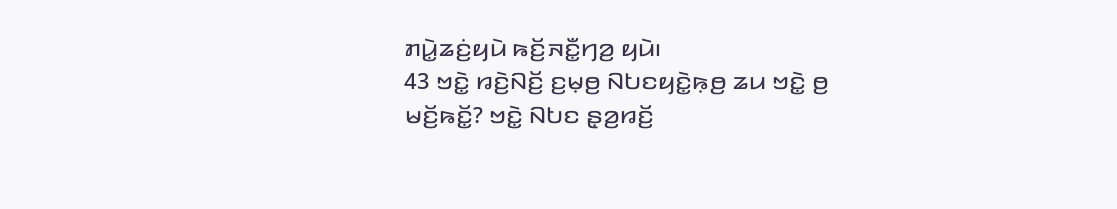ꤊꤣꤧ꤭ꤘꤢꤦ꤬ꤟꤣꤧ ꤒꤢꤩ꤬ꤏꤢꤪ꤭ꤚꤤ꤬ ꤟꤣꤧ꤯
43 ꤠꤢꤧ꤭ ꤙꤢꤧ꤬ꤡꤢꤩ꤬ ꤢ꤬ꤗ꤫ꤥ꤬ ꤡꤝꤢꤟꤢꤧ꤭ꤒ꤫ꤥ꤬ ꤘꤣ ꤠꤢꤧ꤭ ꤥ꤬ ꤗꤢꤩ꤬ꤒꤢꤩ꤭? ꤠꤢꤧ꤭ ꤡꤝꤢ ꤔ꤫ꤤ꤬ꤙꤢꤩ꤬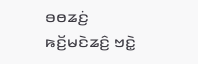ꤋꤥꤘꤢꤦ꤬ ꤒꤢꤩ꤬ꤗꤢꤧꤘꤢꤨ꤬ ꤠꤢꤧ꤭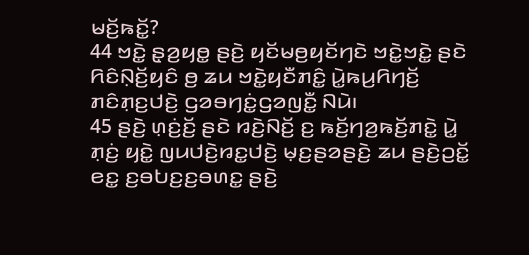ꤗꤢꤩ꤬ꤒꤢꤩ꤭?
44 ꤠꤢꤧ꤭ ꤔ꤫ꤤ꤬ꤟꤥ꤭ ꤔꤢꤧ꤬ ꤟꤢꤩꤗꤥ꤬ꤟꤢꤩꤚꤢꤧ ꤠꤢꤧ꤭ꤠꤢꤧ꤭ ꤔꤢꤧ ꤖꤢꤨꤡ꤫ꤢꤩ꤬ꤟꤢꤨ ꤥ꤬ ꤘꤣ ꤠꤢꤧ꤭ꤟꤢꤪꤊꤢꤨ꤭ ꤣꤧ꤭ꤒꤣ꤬ꤖꤚꤢꤩ꤬ ꤊꤢꤨꤊ꤫ꤢ꤬ꤓꤢꤧ꤬ ꤞꤤꤋꤚꤢꤦ꤭ꤞꤤꤜꤢꤪ꤭ ꤡꤣꤧ꤯
45 ꤔꤢꤧ꤬ ꤛ꤫ꤢꤦ꤬ꤢꤩ꤬ ꤔꤢꤧ ꤙꤢꤧ꤬ꤡꤢꤩ꤬ ꤢ꤬ ꤒꤢꤩ꤬ꤚꤤ꤬ꤒꤢꤩ꤬ꤊꤢꤧ꤭ ꤣꤧ꤭ ꤊ꤫ꤢꤦ꤬ ꤟꤢꤧ꤭ ꤜꤣꤓꤢꤧ꤬ꤙꤢ꤭ꤓꤢꤧ꤬ ꤗ꤫ꤢ꤬ꤔꤤꤔꤢꤧ꤬ ꤘꤣ ꤔꤢꤧ꤬ꤑꤢꤩ꤭ ꤕꤢ꤭ ꤢ꤬ꤋꤝꤢ꤬ꤢ꤬ꤋꤛꤢ꤭ ꤔꤢꤧ꤬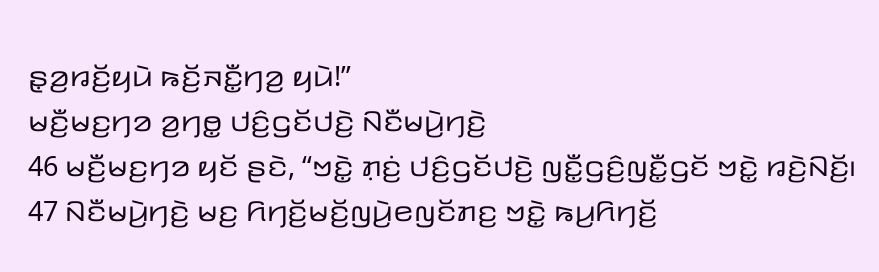ꤔ꤫ꤤ꤬ꤙꤢꤩ꤬ꤟꤣꤧ ꤒꤢꤩ꤬ꤏꤢꤪ꤭ꤚꤤ꤬ ꤟꤣꤧ!”
ꤗꤢꤪ꤬ꤗꤢ꤬ꤚꤤ ꤤ꤬ꤚꤥ꤭ ꤓꤢꤨ꤬ꤞꤢꤩꤓꤢꤧ꤬ ꤡꤢꤪꤗꤣꤧ꤬ꤚꤢꤧ꤬
46 ꤗꤢꤪ꤬ꤗꤢ꤬ꤚꤤ ꤟꤢꤩ ꤔꤢꤧ, “ꤠꤢꤧ꤭ ꤊ꤫ꤢꤦ꤬ ꤓꤢꤨ꤬ꤞꤢꤩꤓꤢꤧ꤬ ꤜꤢꤪ꤭ꤞꤢꤨ꤬ꤜꤢꤪ꤭ꤞꤢꤩ ꤠꤢꤧ꤭ ꤙꤢꤧ꤬ꤡꤢꤩ꤬꤯
47 ꤡꤢꤪꤗꤣꤧ꤬ꤚꤢꤧ꤬ ꤗꤢ꤬ ꤖꤚꤢꤩ꤬ꤗꤢꤩ꤬ꤜꤣꤧ꤬ꤕꤜꤢꤩꤊꤢ꤬ ꤠꤢꤧ꤭ ꤒꤣ꤬ꤖꤚꤢꤩ꤬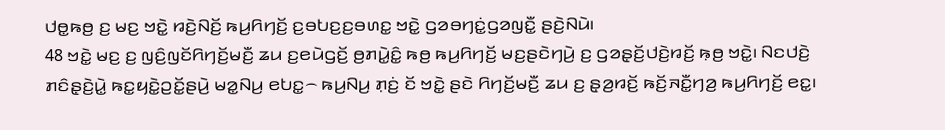ꤓꤥ꤭ꤒꤥ꤬ ꤢ꤬ ꤗꤢ꤬ ꤠꤢꤧ꤭ ꤙꤢꤧ꤬ꤡꤢꤩ꤬ ꤒꤣ꤬ꤖꤚꤢꤩ꤬ ꤢ꤬ꤋꤝꤢ꤬ꤢ꤬ꤋꤛꤢ꤭ ꤠꤢꤧ꤭ ꤞꤤꤋꤚꤢꤦ꤭ꤞꤤꤜꤢꤪ꤭ ꤔꤢꤧ꤬ꤡꤣꤧ꤯
48 ꤠꤢꤧ꤭ ꤗꤢ꤬ ꤢ꤬ ꤜꤢꤨ꤬ꤜꤢꤩꤖꤚꤢꤩ꤬ꤗꤢꤪ꤬ ꤘꤣ ꤢ꤬ꤕꤣꤧꤞꤢꤩ꤬ ꤥ꤬ꤊꤣꤧ꤭ꤢꤨ꤭ ꤒꤥ꤬ ꤒꤣ꤬ꤖꤚꤢꤩ꤬ ꤗꤢ꤬ꤔꤢꤧꤚꤣꤧ꤬ ꤢ꤬ ꤞꤤꤔ꤫ꤢꤩ꤬ꤓꤢꤧ꤬ꤙꤢꤩ꤬ ꤒ꤫ꤥ꤬ ꤠꤢꤧ꤭꤯ ꤡꤢꤓꤢꤧ꤬ ꤊꤢꤨꤔ꤫ꤢꤧ꤬ꤣꤧ꤭ ꤒꤢ꤭ꤟꤢꤧ꤭ꤑꤢꤩ꤭ꤔꤣꤧ꤬ ꤗꤤ꤭ꤡꤣ꤬ ꤕꤝꤢ꤭꤮ ꤒꤣ꤬ꤡꤣ꤬ ꤊ꤫ꤢꤦ꤬ ꤢꤩ ꤠꤢꤧ꤭ ꤔꤢꤧ ꤖꤚꤢꤩ꤬ꤗꤢꤪ꤬ ꤘꤣ ꤢ꤬ ꤔ꤫ꤤ꤬ꤙꤢꤩ꤬ ꤒꤢꤩ꤬ꤏꤢꤪ꤭ꤚꤤ꤬ ꤒꤣ꤬ꤖꤚꤢꤩ꤬ ꤕꤢ꤭꤯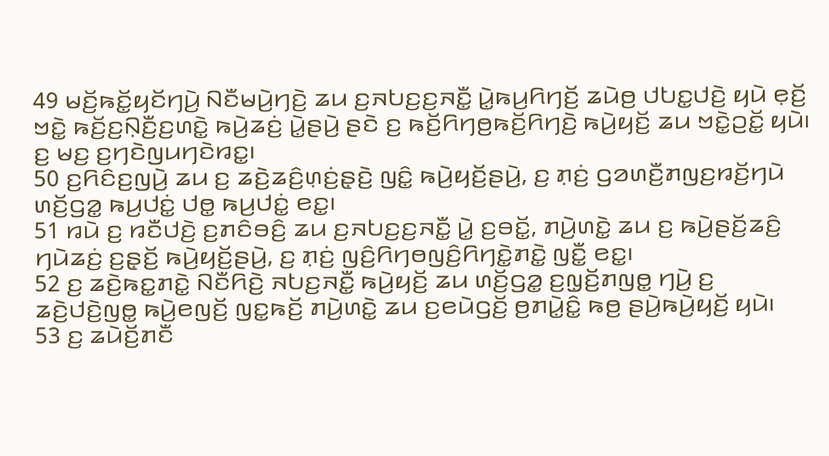49 ꤗꤢꤩ꤬ꤒꤢꤩ꤭ꤟꤢꤩꤚꤣꤧ꤬ ꤡꤢꤪꤗꤣꤧ꤬ꤚꤢꤧ꤬ ꤘꤣ ꤢ꤬ꤏꤝꤢ꤬ꤢ꤬ꤏꤢꤪ꤭ ꤣꤧ꤭ꤒꤣ꤬ꤖꤚꤢꤩ꤬ ꤘꤣꤧꤥ꤬ ꤓꤝꤢ꤭ꤓꤢꤧ꤬ ꤟꤣꤧ ꤕ꤫ꤢꤩ꤬ ꤠꤢꤧ꤭ ꤒꤢꤩ꤬ꤢ꤬ꤡ꤫ꤢꤪ꤬ꤢ꤬ꤛꤢꤧ꤭ ꤒꤣꤧ꤬ꤘꤢꤦ꤬ ꤣꤧ꤭ꤔꤣꤧ꤬ ꤔꤢꤧ ꤢ꤬ ꤒꤢꤩ꤬ꤖꤚꤥ꤬ꤒꤢꤩ꤬ꤖꤚꤢꤧ꤬ ꤒꤣꤧ꤬ꤟꤢꤩ꤬ ꤘꤣ ꤠꤢꤧ꤭ꤑꤢꤩ꤭ ꤟꤣꤧ꤯ ꤢ꤬ ꤗꤢ꤬ ꤢ꤬ꤚꤢꤧꤜꤣꤚꤢꤧꤙꤢ꤭꤯
50 ꤢ꤬ꤖꤢꤨꤢ꤬ꤜꤣꤧ꤬ ꤘꤣ ꤢ꤬ ꤘꤢꤧ꤬ꤘꤢꤨ꤬ꤛ꤫ꤢꤦ꤬ꤔ꤫ꤢꤧ꤬ ꤜꤢꤨ꤭ ꤒꤣꤧ꤬ꤟꤢꤩ꤬ꤔꤣꤧ꤬, ꤢ꤬ ꤊ꤫ꤢꤦ꤬ ꤞꤤꤛꤢꤪ꤬ꤊꤜꤢ꤬ꤙꤢꤩ꤬ꤚꤣꤧ ꤛꤢꤩ꤬ꤞꤤ꤭ ꤒꤣ꤬ꤓꤢꤦ꤭ ꤓꤥ꤭ ꤒꤣ꤬ꤓꤢꤦ꤭ ꤕꤢ꤭꤯
51 ꤙꤣꤧ ꤢ꤬ ꤙꤢꤪꤓꤢꤧ꤬ ꤢ꤬ꤊꤢꤨꤋꤢꤨ꤬ ꤘꤣ ꤢ꤬ꤏꤝꤢ꤬ꤢ꤬ꤏꤢꤪ꤭ ꤣꤧ꤭ ꤢ꤬ꤋꤢꤩ꤭, ꤊꤣꤧ꤬ꤛꤢꤧ꤭ ꤘꤣ ꤢ꤬ ꤒꤣꤧ꤬ꤔꤢꤩ꤬ꤘꤢꤨ꤬ ꤚꤣꤧꤘꤢꤦ꤬ ꤢ꤬ꤔ꤫ꤢꤩ꤬ ꤒꤣꤧ꤬ꤟꤢꤩ꤬ꤔꤣꤧ꤬, ꤢ꤬ ꤊ꤫ꤢꤦ꤬ ꤜꤢꤨ꤬ꤖꤚꤥꤜꤢꤨ꤬ꤖꤚꤢꤧ꤭ꤊꤢꤧ꤭ ꤜꤢꤪ꤭ ꤕꤢ꤭꤯
52 ꤢ꤬ ꤘꤢꤧ꤬ꤒꤢ꤭ꤊꤢꤧ꤭ ꤡꤢꤪꤖꤢꤧ꤬ ꤏꤝꤢ꤬ꤏꤢꤪ꤭ ꤒꤣꤧ꤬ꤟꤢꤩ꤬ ꤘꤣ ꤛꤢꤩ꤬ꤞꤤ꤭ ꤢ꤬ꤜ꤫ꤢꤩ꤬ꤊꤜꤥ꤭ ꤚꤣꤧ꤬ ꤢ꤬ ꤘꤢꤧ꤬ꤓꤢꤧ꤬ꤜꤥ꤭ ꤒꤣꤧ꤬ꤕꤜꤢꤩ꤬ ꤜꤢ꤭ꤒꤢꤩ꤬ ꤊꤣꤧ꤬ꤛꤢꤧ꤭ ꤘꤣ ꤢ꤬ꤕꤣꤧꤞꤢꤩ꤬ ꤥ꤬ꤊꤣꤧ꤭ꤢꤨ꤭ ꤒꤥ꤬ ꤔꤣꤧ꤬ꤒꤣꤧ꤬ꤟꤢꤩ꤬ ꤟꤣꤧ꤯
53 ꤢ꤬ ꤘꤣꤧꤢꤩ꤬ꤊꤢꤪ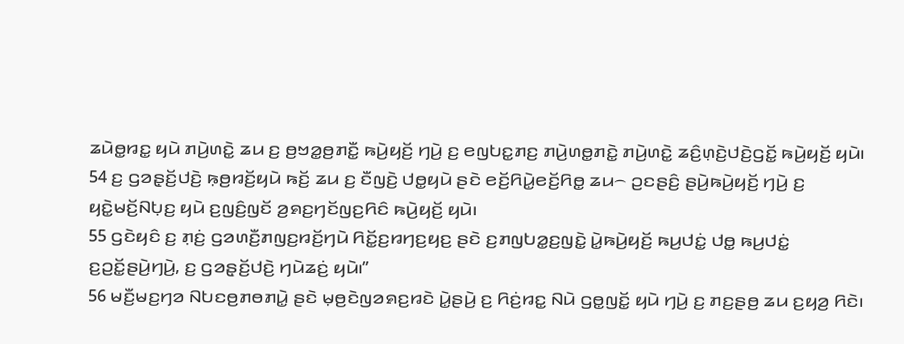ꤘꤣꤧꤥ꤭ꤙꤢ꤭ ꤟꤣꤧ ꤊꤣꤧ꤬ꤛꤢꤧ꤭ ꤘꤣ ꤢ꤬ ꤥ꤬ꤠꤤ꤭ꤥ꤬ꤊꤢꤪ꤭ ꤒꤣꤧ꤬ꤟꤢꤩ꤬ ꤚꤣꤧ꤬ ꤢ꤬ ꤕꤜꤝꤢ꤭ꤊꤢ꤬ ꤊꤣꤧ꤬ꤛꤥ꤭ꤊꤢꤧ꤭ ꤊꤣꤧ꤬ꤛꤢꤧ꤭ ꤘꤢꤨ꤬ꤛ꤫ꤢꤧ꤬ꤓꤢꤧ꤬ꤞꤢꤩ꤭ ꤒꤣꤧ꤬ꤟꤢꤩ꤬ ꤟꤣꤧ꤯
54 ꤢ꤬ ꤞꤤꤔ꤫ꤢꤩ꤬ꤓꤢꤧ꤬ ꤒ꤫ꤥ꤬ꤙꤢꤩ꤬ꤟꤣꤧ ꤒꤢꤩ꤬ ꤘꤣ ꤢ꤬ ꤢꤪꤜꤢꤧ꤬ ꤓꤥ꤭ꤟꤣꤧ ꤔꤢꤧ ꤕꤢꤩ꤬ꤖꤣꤧ꤭ꤕꤢꤩ꤬ꤖꤥ꤭ ꤘꤣ꤮ ꤑꤢꤔꤢꤨ꤬ ꤔꤣꤧ꤬ꤒꤣꤧ꤬ꤟꤢꤩ꤬ ꤚꤣꤧ꤬ ꤢ꤬ ꤟꤢꤧ꤭ꤗꤢꤩ꤬ꤡꤝ꤫ꤢ꤬ ꤟꤣꤧ ꤢ꤬ꤜꤢꤨ꤬ꤜꤢꤩ ꤤ꤬ꤎꤢ꤬ꤚꤢꤩꤜꤢ꤬ꤖꤢꤨ ꤒꤣꤧ꤬ꤟꤢꤩ꤬ ꤟꤣꤧ꤯
55 ꤞꤢꤧꤟꤢꤨ ꤢ꤬ ꤊ꤫ꤢꤦ꤬ ꤞꤤꤛꤢꤪ꤬ꤊꤜꤢ꤬ꤙꤢꤩ꤬ꤚꤣꤧ ꤖꤢꤩ꤭ꤢ꤬ꤙꤚꤢ꤬ꤟꤢ꤬ ꤔꤢꤧ ꤢ꤬ꤊꤜꤝꤤ꤭ꤢ꤬ꤜꤢꤧ꤭ ꤣꤧ꤭ꤒꤣꤧ꤬ꤟꤢꤩ꤬ ꤒꤣ꤬ꤓꤢꤦ꤭ ꤓꤥ꤭ ꤒꤣ꤬ꤓꤢꤦ꤭ ꤢ꤬ꤑꤢꤩ꤭ꤔꤣꤧ꤬ꤚꤣꤧ꤬, ꤢ꤬ ꤞꤤꤔ꤫ꤢꤩ꤬ꤓꤢꤧ꤬ ꤚꤣꤧꤘꤢꤦ꤬ ꤟꤣꤧ꤯”
56 ꤗꤢꤪ꤬ꤗꤢ꤬ꤚꤤ ꤡꤝꤢꤥ꤬ꤊꤥꤊꤣꤧ꤭ ꤔꤢꤧ ꤗ꤫ꤥ꤬ꤢꤧꤜꤤꤎꤢ꤬ꤙꤢꤧ ꤣꤧ꤭ꤔꤣꤧ꤬ ꤢ꤬ ꤖꤢꤦ꤬ꤙꤢ꤭ ꤡꤣꤧ ꤞꤥ꤭ꤜꤢꤩ꤭ ꤟꤣꤧ ꤚꤣꤧ꤬ ꤢ꤬ ꤊꤢ꤬ꤔꤥ꤬ ꤘꤣ ꤢ꤬ꤟꤤ꤬ ꤖꤢꤧ꤯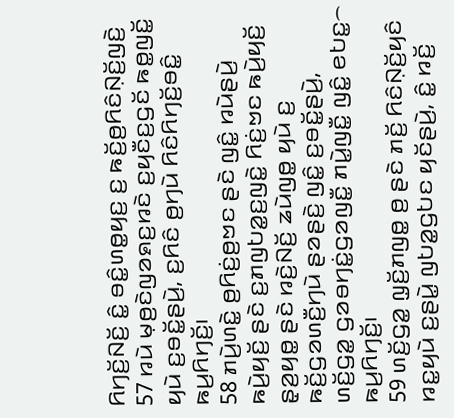ꤖꤚꤢꤩ꤬ꤡꤢꤩ꤬ ꤢꤨ꤭ ꤋꤢꤨ꤭ꤛꤥ꤭ꤟꤢ꤬ ꤢ꤬ ꤒꤢꤩ꤬ꤥ꤬ꤖꤢꤨꤡ꤫ꤢꤩ꤬ꤜꤢꤧ꤬
57 ꤙꤣꤧ ꤗ꤫ꤥ꤬ꤢꤧꤜꤤꤎꤢ꤬ꤙꤢꤧ ꤢ꤬ꤟꤢꤪꤢ꤬ꤞꤢꤩ ꤒꤥ꤭ꤜꤢꤩ꤭ ꤟꤣꤧ ꤢ꤬ꤋꤢꤩ꤭ꤔꤣꤧ꤬, ꤢ꤬ꤖꤢꤨ ꤥ꤬ꤚꤣꤧ ꤖꤢꤨꤖꤚꤢꤩ꤬ꤋꤢꤨ꤭ ꤒꤣ꤬ꤖꤚꤢꤩ꤬꤯
58 ꤊꤣꤧ꤬ꤛꤢꤧ꤭ ꤥ꤬ꤖꤢꤦ꤬ꤥ꤬ꤠꤢ ꤔꤢꤧ ꤜꤢꤨ꤭ ꤙꤣꤧꤔꤣꤧ꤬ ꤒꤣꤧ꤬ꤟꤢꤩ꤬ ꤔꤢꤧ ꤢ꤬ꤊꤜꤝꤤ꤭ꤢ꤬ꤜꤢꤧ꤭ ꤖꤢꤦ꤬ꤠꤢ ꤒꤣꤧ꤬ꤟꤢꤩ꤬ ꤔ꤫ꤤ꤬ꤟꤥ꤭ ꤔꤢꤧ ꤙꤢꤧ꤬ꤡꤢꤩ꤬ ꤘꤣꤧꤜꤥ꤭ ꤟꤣꤧ ꤢ꤬ ꤒꤢꤩ꤬ꤞꤤꤛꤢꤪ꤬ꤚꤣꤧ ꤔꤤꤔꤢꤧ꤬ ꤜꤢꤨ꤭ ꤢ꤬ꤋꤢꤩ꤭ꤔꤣꤧ꤬, ꤛꤢꤩ꤬ꤞꤤ꤭ ꤞꤤꤋꤚꤢꤦ꤭ꤞꤤꤜꤢꤪ꤭ ꤊꤣꤧ꤭ꤜꤢꤪ꤭ ꤜꤢꤨ꤭ ꤕꤝꤢ꤭꤮ ꤒꤣ꤬ꤖꤚꤢꤩ꤬꤯
59 ꤛꤢꤩ꤬ꤞꤤ꤭ ꤜ꤫ꤢꤩ꤬ꤊꤜꤥ꤭ ꤥ꤬ ꤔꤢꤧ ꤊꤢꤩ꤬ ꤖꤢꤨꤡ꤫ꤢꤩ꤬ꤟꤢꤨ ꤙꤢ꤭ꤟꤣꤧ ꤢ꤬ꤔꤣꤧ꤭ ꤜꤝꤤ꤭ꤞꤝꤢ ꤟꤢꤩꤔꤣꤧ꤬, ꤢꤨ꤭ ꤙꤢꤩ꤬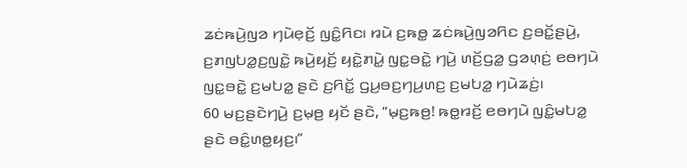ꤘꤢꤦꤒꤣꤧ꤬ꤜꤤ ꤚꤣꤧꤕ꤫ꤢꤩ꤬ ꤜꤢꤨ꤭ꤖꤢ꤯ ꤙꤣꤧ ꤢ꤬ꤒꤥ꤭ ꤘꤢꤦꤒꤣꤧ꤬ꤜꤤꤖꤢ ꤢ꤬ꤋꤢꤩ꤭ꤔꤣꤧ꤬, ꤢ꤬ꤊꤜꤝꤤ꤭ꤢ꤬ꤜꤢꤧ꤭ ꤒꤣꤧ꤬ꤟꤢꤩ꤬ ꤟꤢꤧ꤭ꤊꤣꤧ꤭ ꤜꤢ꤭ꤋꤢꤧ꤭ ꤚꤣꤧ꤬ ꤛꤢꤩ꤬ꤞꤤ꤭ ꤞꤤꤛ꤫ꤢꤦ꤬ ꤕꤥꤚꤣꤧ ꤜꤢ꤭ꤋꤢꤧ꤭ ꤢ꤬ꤗꤝꤤ꤭ ꤔꤢꤧ ꤢ꤬ꤖꤢꤩ꤭ ꤞꤣ꤬ꤋꤢ꤬ꤚꤣ꤬ꤛꤢ꤬ ꤢ꤬ꤗꤝꤤ꤭ ꤚꤣꤧꤘꤢꤦ꤬꤯
60 ꤗꤢ꤬ꤔꤢꤧꤚꤣꤧ꤬ ꤢ꤬ꤗ꤫ꤥ꤬ ꤟꤢꤩ ꤔꤢꤧ, “ꤗ꤫ꤢ꤬ꤒꤥ꤬! ꤒꤥ꤭ꤙꤢꤩ꤬ ꤕꤥꤚꤣꤧ ꤜꤢꤨ꤭ꤗꤝꤤ꤭ ꤔꤢꤧ ꤋꤢꤨ꤭ꤛꤥ꤭ꤟꤢ꤬꤯”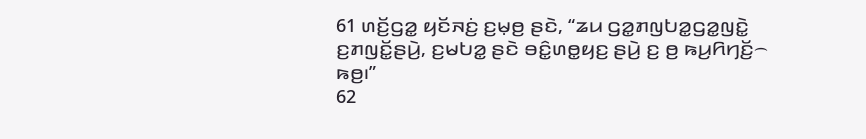61 ꤛꤢꤩ꤬ꤞꤤ꤭ ꤟꤢꤩꤏꤢꤦ꤬ ꤢ꤬ꤗ꤫ꤥ꤬ ꤔꤢꤧ, “ꤘꤣ ꤞꤤ꤭ꤊꤜꤝꤤ꤭ꤞꤤ꤭ꤜꤢꤧ꤭ ꤢ꤬ꤊꤜꤢꤩ꤭ꤔꤣꤧ꤬, ꤢ꤬ꤗꤝꤤ꤭ ꤔꤢꤧ ꤋꤢꤨ꤭ꤛꤥ꤭ꤟꤢ꤬ ꤔꤣꤧ꤬ ꤢ꤬ ꤥ꤬ ꤒꤣ꤬ꤖꤚꤢꤩ꤬꤮ ꤒꤥ꤬꤯”
62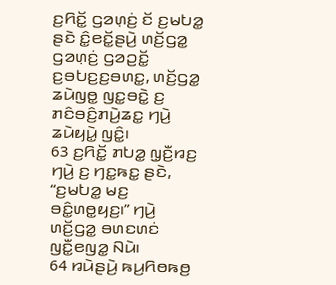ꤢ꤬ꤖꤢꤩ꤭ ꤞꤤꤛ꤫ꤢꤦ꤬ ꤢꤩ ꤢ꤬ꤗꤝꤤ꤭ ꤔꤢꤧ ꤢꤨ꤭ꤕꤢꤩ꤭ꤔꤣꤧ꤬ ꤛꤢꤩ꤬ꤞꤤ꤭ ꤞꤤꤛ꤫ꤢꤦ꤬ ꤞꤤꤑꤢꤩ꤭ ꤢ꤬ꤋꤝꤢ꤬ꤢ꤬ꤋꤛꤢ꤭, ꤛꤢꤩ꤬ꤞꤤ꤭ ꤘꤣꤧꤜꤥ꤭ ꤜꤢ꤭ꤋꤢꤧ꤭ ꤢ꤬ ꤊꤢꤨꤋꤢꤨ꤬ꤊꤣꤧ꤬ꤘꤢ꤭ ꤚꤣꤧ꤬ ꤘꤣꤧꤟꤣꤧ꤭ ꤜꤢꤨ꤭꤯
63 ꤢ꤬ꤖꤢꤩ꤭ ꤊꤝꤤ꤭ ꤜ꤫ꤢꤪ꤬ꤙꤢ꤬ ꤚꤣꤧ꤬ ꤢ꤬ ꤚꤢ꤭ꤒꤢ꤭ ꤔꤢꤧ, “ꤢ꤬ꤗꤝꤤ꤭ ꤗꤢ꤬ ꤋꤢꤨ꤭ꤛꤥ꤭ꤟꤢ꤬꤯” ꤚꤣꤧ꤬ ꤛꤢꤩ꤬ꤞꤤ꤭ ꤋꤛꤢꤛꤢꤦ ꤜꤢꤪ꤭ꤕꤜꤤ꤭ ꤡꤣꤧ꤯
64 ꤙꤣꤧꤔꤣꤧ꤬ ꤒꤣ꤬ꤖꤥꤒꤥ꤬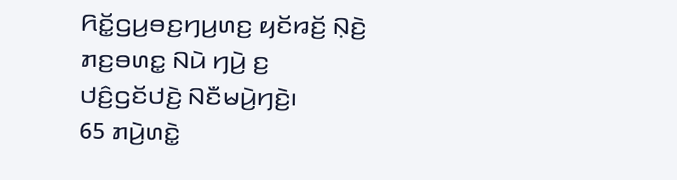ꤖꤢꤩ꤭ꤞꤣ꤬ꤋꤢ꤬ꤚꤣ꤬ꤛꤢ꤬ ꤟꤢꤩꤙꤢꤩ꤬ ꤡ꤫ꤢꤧ꤬ ꤊꤢ꤬ꤋꤛꤢ꤭ ꤡꤣꤧ ꤚꤣꤧ꤬ ꤢ꤬ ꤓꤢꤨ꤬ꤞꤢꤩꤓꤢꤧ꤬ ꤡꤢꤪꤗꤣꤧ꤬ꤚꤢꤧ꤬꤯
65 ꤊꤣꤧ꤬ꤛꤢꤧ꤭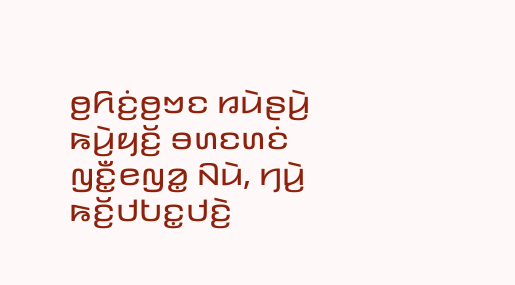ꤥ꤬ꤖꤢꤦ꤬ꤥ꤬ꤠꤢ ꤙꤣꤧꤔꤣꤧ꤬ ꤒꤣꤧ꤬ꤟꤢꤩ꤬ ꤋꤛꤢꤛꤢꤦ ꤜꤢꤪ꤭ꤕꤜꤤ꤭ ꤡꤣꤧ, ꤚꤣꤧ꤬ ꤒꤢꤩ꤬ꤓꤝꤢ꤭ꤓꤢꤧ꤬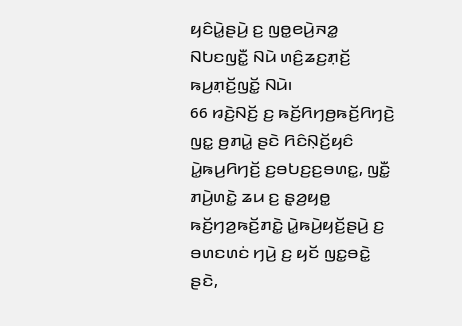ꤟꤢꤨꤣꤧ꤭ꤔꤣꤧ꤬ ꤢ꤬ ꤜꤥ꤭ꤕꤣꤧ꤬ꤏꤤ꤭ ꤡꤝꤢꤜꤢꤪ꤭ ꤡꤣꤧ ꤛꤢꤨ꤬ꤘꤢ꤬ꤊ꤫ꤢꤩ꤬ ꤒꤣ꤬ꤊ꤫ꤢꤩ꤬ꤜꤢꤩ꤭ ꤡꤣꤧ꤯
66 ꤙꤢꤧ꤬ꤡꤢꤩ꤬ ꤢ꤬ ꤒꤢꤩ꤬ꤖꤚꤥ꤬ꤒꤢꤩ꤬ꤖꤚꤢꤧ꤬ ꤜꤢ꤭ ꤥ꤬ꤊꤣꤧ꤭ ꤔꤢꤧ ꤖꤢꤨꤡ꤫ꤢꤩ꤬ꤟꤢꤨ ꤣꤧ꤭ꤒꤣ꤬ꤖꤚꤢꤩ꤬ ꤢ꤬ꤋꤝꤢ꤬ꤢ꤬ꤋꤛꤢ꤭, ꤜꤢꤪ꤭ ꤊꤣꤧ꤬ꤛꤢꤧ꤭ ꤘꤣ ꤢ꤬ ꤔ꤫ꤤ꤬ꤟꤥ꤭ ꤒꤢꤩ꤬ꤚꤤ꤬ꤒꤢꤩ꤬ꤊꤢꤧ꤭ ꤣꤧ꤭ꤒꤣꤧ꤬ꤟꤢꤩ꤬ꤔꤣꤧ꤬ ꤢ꤬ ꤋꤛꤢꤛꤢꤦ ꤚꤣꤧ꤬ ꤢ꤬ ꤟꤢꤩ ꤜꤢ꤭ꤋꤢꤧ꤭ ꤔꤢꤧ,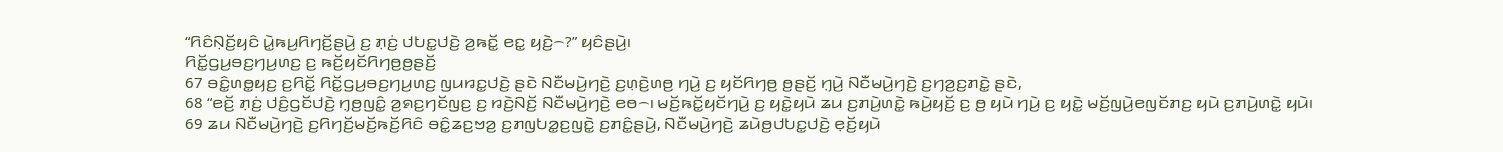“ꤖꤢꤨꤡ꤫ꤢꤩ꤬ꤟꤢꤨ ꤣꤧ꤭ꤒꤣ꤬ꤖꤚꤢꤩ꤬ꤔꤣꤧ꤬ ꤢ꤬ ꤊ꤫ꤢꤦ꤬ ꤓꤝꤢ꤭ꤓꤢꤧ꤬ ꤤ꤬ꤒꤢꤩ꤭ ꤕꤢ꤭ ꤟꤢꤧ꤬꤮?” ꤟꤢꤨꤔꤣꤧ꤬꤯
ꤖꤢꤩ꤭ꤞꤣ꤬ꤋꤢ꤬ꤚꤣ꤬ꤛꤢ꤬ ꤢ꤬ ꤒꤢꤩ꤬ꤟꤢꤩꤖꤚꤥ꤬ꤥ꤬ꤔꤢꤩ꤬
67 ꤋꤢꤨ꤭ꤛꤥ꤭ꤟꤢ꤬ ꤢ꤬ꤖꤢꤩ꤭ ꤖꤢꤩ꤭ꤞꤣ꤬ꤋꤢ꤬ꤚꤣ꤬ꤛꤢ꤬ ꤜꤣꤙꤢ꤭ꤓꤢꤧ꤬ ꤔꤢꤧ ꤡꤢꤪꤗꤣꤧ꤬ꤚꤢꤧ꤬ ꤢ꤬ꤛ꤫ꤢꤧ꤬ꤛꤥ꤬ ꤚꤣꤧ꤬ ꤢ꤬ ꤟꤢꤩꤖꤚꤥ꤬ ꤥ꤬ꤔꤢꤩ꤬ ꤚ꤫ꤣꤧ꤬ ꤡꤢꤪꤗꤣꤧ꤬ꤚꤢꤧ꤬ ꤢ꤬ꤚꤤ꤬ꤢ꤬ꤊꤢꤧ꤭ ꤔꤢꤧ,
68 “ꤕꤢꤩ꤬ ꤊ꤫ꤢꤦ꤬ ꤓꤢꤨ꤬ꤞꤢꤩꤓꤢꤧ꤬ ꤚ꤫ꤥ꤬ꤜꤢꤨ꤭ ꤤ꤬ꤎꤢ꤬ꤚꤢꤩꤜꤢ꤬ ꤢ꤬ ꤙꤢꤧ꤬ꤡꤢꤩ꤬ ꤡꤢꤪꤗꤣꤧ꤬ꤚꤢꤧ꤬ ꤕꤥ꤮꤯ ꤗꤢꤩ꤬ꤒꤢꤩ꤭ꤟꤢꤩꤚꤣꤧ꤬ ꤢ꤬ ꤟꤢꤧ꤭ꤟꤣꤧ ꤘꤣ ꤢ꤬ꤊꤣꤧ꤬ꤛꤢꤧ꤭ ꤒꤣꤧ꤬ꤟꤢꤩ꤬ ꤢ꤬ ꤥ꤬ ꤟꤣꤧ ꤚꤣꤧ꤬ ꤢ꤬ ꤟꤢꤧ꤭ ꤗꤢꤩ꤬ꤜꤣꤧ꤬ꤕꤜꤢꤩꤊꤢ꤬ ꤟꤣꤧ ꤢ꤬ꤊꤣꤧ꤬ꤛꤢꤧ꤭ ꤟꤣꤧ꤯
69 ꤘꤣ ꤡꤢꤪꤗꤣꤧ꤬ꤚꤢꤧ꤬ ꤢ꤬ꤖꤚꤢꤩ꤬ꤗꤢꤩ꤬ꤒꤢꤩ꤬ꤖꤢꤨ ꤋꤢꤨ꤭ꤘꤢ꤬ꤠꤤ꤬ ꤢ꤬ꤊꤜꤝꤤ꤭ꤢ꤬ꤜꤢꤧ꤭ ꤢ꤬ꤊꤢꤨ꤭ꤔꤣꤧ꤬, ꤡꤢꤪꤗꤣꤧ꤬ꤚꤢꤧ꤬ ꤘꤣꤧꤥ꤬ꤓꤝꤢ꤭ꤓꤢꤧ꤬ ꤕ꤫ꤢꤩ꤬ꤟꤣꤧ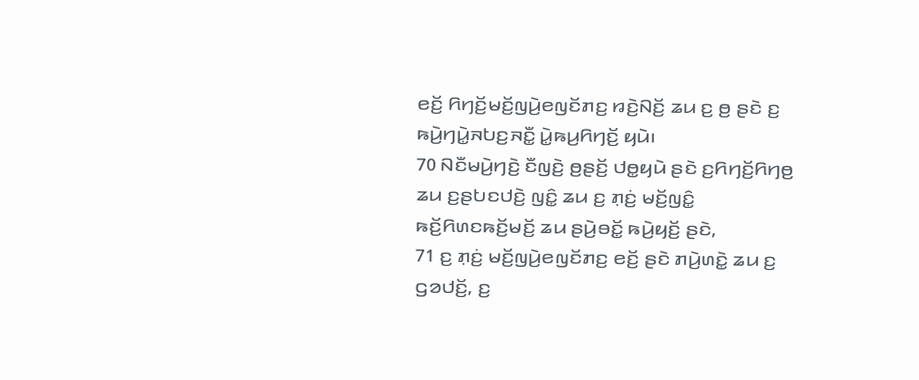ꤕꤢꤩ꤬ ꤖꤚꤢꤩ꤬ꤗꤢꤩ꤬ꤜꤣꤧ꤬ꤕꤜꤢꤩꤊꤢ꤬ ꤙꤢꤧ꤬ꤡꤢꤩ꤬ ꤘꤣ ꤢ꤬ ꤥ꤬ ꤔꤢꤧ ꤢ꤬ ꤒꤣꤧ꤬ꤚꤣꤧ꤭ꤏꤝꤢ꤬ꤏꤢꤪ꤭ ꤣꤧ꤭ꤒꤣ꤬ꤖꤚꤢꤩ꤬ ꤟꤣꤧ꤯
70 ꤡꤢꤪꤗꤣꤧ꤬ꤚꤢꤧ꤬ ꤢꤪꤜꤢꤧ꤬ ꤥ꤬ꤔꤢꤩ꤬ ꤓꤥ꤭ꤟꤣꤧ ꤔꤢꤧ ꤢ꤬ꤖꤚꤢꤩ꤬ꤖꤚꤥ꤬ ꤘꤣ ꤢ꤬ꤔꤝꤢꤓꤢꤧ꤬ ꤜꤢꤨ꤭ ꤘꤣ ꤢ꤬ ꤊ꤫ꤢꤦ꤬ ꤗꤢꤩ꤬ꤜꤢꤨ꤭ ꤒꤢꤩ꤬ꤖꤛꤢꤒꤢꤩ꤬ꤗꤢꤩ꤬ ꤘꤣ ꤔꤣꤧ꤬ꤋꤢꤩ꤭ ꤒꤣꤧ꤬ꤟꤢꤩ꤬ ꤔꤢꤧ,
71 ꤢ꤬ ꤊ꤫ꤢꤦ꤬ ꤗꤢꤩ꤬ꤜꤣꤧ꤬ꤕꤜꤢꤩꤊꤢ꤬ ꤕꤢꤩ꤬ ꤔꤢꤧ ꤊꤣꤧ꤬ꤛꤢꤧ꤭ ꤘꤣ ꤢ꤬ ꤞꤤꤓꤢꤩ꤬, ꤢ꤬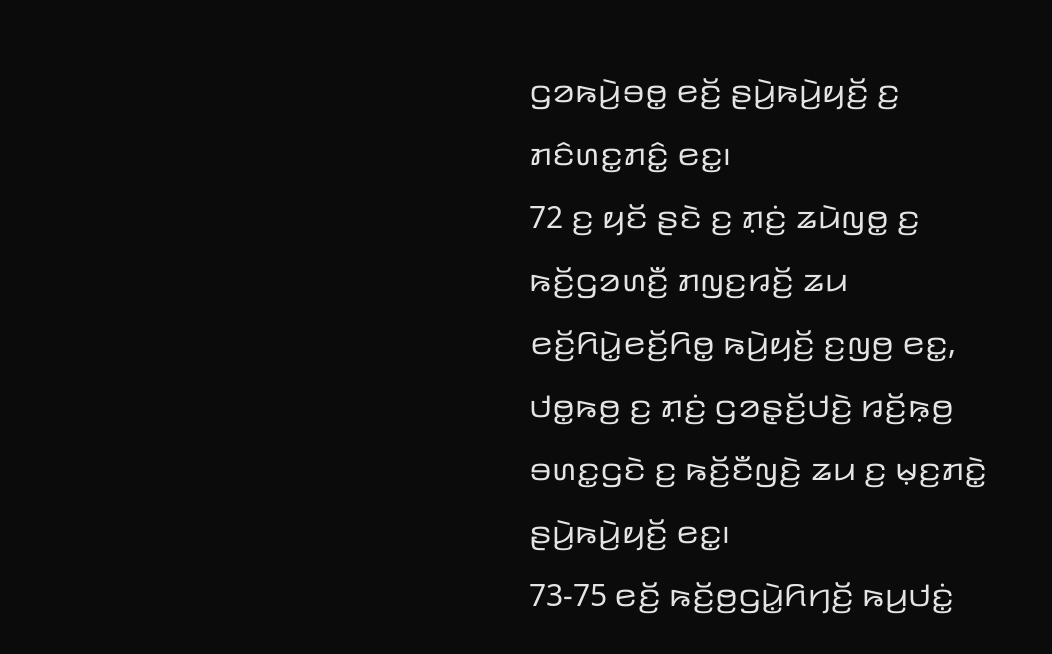ꤞꤤꤒꤣꤧ꤬ꤋꤥ꤭ ꤕꤢꤩ꤬ ꤔꤣꤧ꤬ꤒꤣꤧ꤬ꤟꤢꤩ꤬ ꤢ꤬ ꤊꤢꤨꤛꤢ꤭ꤊꤢꤨ꤭ ꤕꤢ꤭꤯
72 ꤢ꤬ ꤟꤢꤩ ꤔꤢꤧ ꤢ꤬ ꤊ꤫ꤢꤦ꤬ ꤘꤣꤧꤜꤥ꤭ ꤢ꤬ ꤒꤢꤩ꤬ꤞꤤꤛꤢꤪ꤬ ꤊꤜꤢ꤬ꤙꤢꤩ꤬ ꤘꤣ ꤕꤢꤩ꤬ꤖꤣꤧ꤭ꤕꤢꤩ꤬ꤖꤥ꤭ ꤒꤣꤧ꤬ꤟꤢꤩ꤬ ꤢ꤬ꤜꤥ꤬ ꤕꤢ꤭, ꤓꤥ꤭ꤒꤥ꤬ ꤢ꤬ ꤊ꤫ꤢꤦ꤬ ꤞꤤꤔ꤫ꤢꤩ꤬ꤓꤢꤧ꤬ ꤙꤢꤩ꤬ꤒ꤫ꤥ꤬ ꤋꤛꤢ꤭ꤞꤢꤧ ꤢ꤬ ꤒꤢꤩ꤬ꤢꤪꤜꤢꤧ꤬ ꤘꤣ ꤢ꤬ ꤗ꤫ꤢ꤬ꤊꤢꤧ꤭ ꤔꤣꤧ꤬ꤒꤣꤧ꤬ꤟꤢꤩ꤬ ꤕꤢ꤭꤯
73-75 ꤕꤢꤩ꤬ ꤒꤢꤩ꤬ꤥ꤬ꤞꤣꤧ꤭ꤖꤚꤢꤩ꤬ ꤒꤣ꤬ꤓꤢꤦ꤭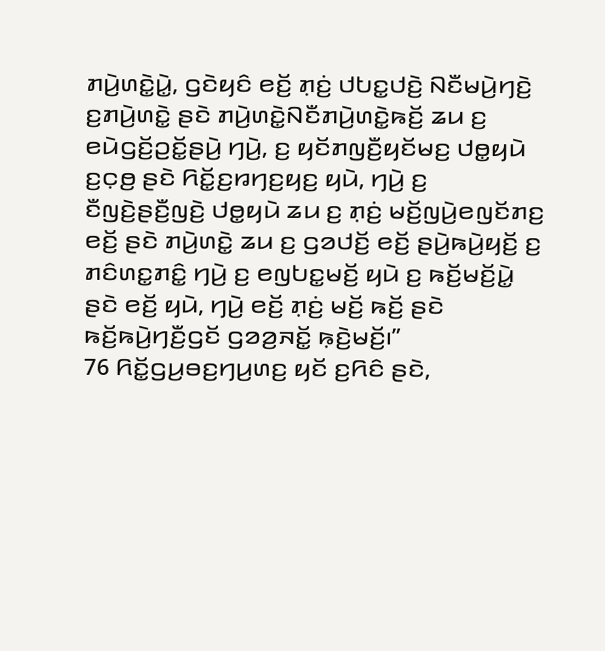ꤊꤣꤧ꤬ꤛꤢꤧ꤭ꤣꤧ꤭, ꤞꤢꤧꤟꤢꤨ ꤕꤢꤩ꤬ ꤊ꤫ꤢꤦ꤬ ꤓꤝꤢ꤭ꤓꤢꤧ꤬ ꤡꤢꤪꤗꤣꤧ꤬ꤚꤢꤧ꤬ ꤢ꤬ꤊꤣꤧ꤬ꤛꤢꤧ꤭ ꤔꤢꤧ ꤊꤣꤧ꤬ꤛꤢꤧ꤭ꤡꤢꤪꤊꤣꤧ꤬ꤛꤢꤧ꤭ꤒꤢꤩ꤬ ꤘꤣ ꤢ꤬ ꤕꤣꤧꤞꤢꤩ꤬ꤑꤢꤩ꤭ꤔꤣꤧ꤬ ꤚꤣꤧ꤬, ꤢ꤬ ꤟꤢꤩꤊꤜꤢꤪ꤬ꤟꤢꤩꤗꤢ꤬ ꤓꤥ꤭ꤟꤣꤧ ꤢ꤬ꤍ꤫ꤥ꤬ ꤔꤢꤧ ꤖꤢꤩ꤭ꤢ꤬ꤙꤚꤢ꤬ꤟꤢ꤬ ꤟꤣꤧ, ꤚꤣꤧ꤬ ꤢ꤬ ꤢꤪꤜꤢꤧ꤬ꤔꤢꤪ꤬ꤜꤢꤧ꤬ ꤓꤥ꤭ꤟꤣꤧ ꤘꤣ ꤢ꤬ ꤊ꤫ꤢꤦ꤬ ꤗꤢꤩ꤬ꤜꤣꤧ꤬ꤕꤜꤢꤩꤊꤢ꤬ ꤕꤢꤩ꤬ ꤔꤢꤧ ꤊꤣꤧ꤬ꤛꤢꤧ꤭ ꤘꤣ ꤢ꤬ ꤞꤤꤓꤢꤩ꤬ ꤕꤢꤩ꤬ ꤔꤣꤧ꤬ꤒꤣꤧ꤬ꤟꤢꤩ꤬ ꤢ꤬ ꤊꤢꤨꤛꤢ꤭ꤊꤢꤨ꤭ ꤚꤣꤧ꤬ ꤢ꤬ ꤕꤜꤝꤢ꤭ꤗꤢꤩ꤬ ꤟꤣꤧ ꤢ꤬ ꤒꤢꤩ꤬ꤗꤢꤩ꤬ꤣꤧ꤭ ꤔꤢꤧ ꤕꤢꤩ꤬ ꤟꤣꤧ, ꤚꤣꤧ꤬ ꤕꤢꤩ꤬ ꤊ꤫ꤢꤦ꤬ ꤗꤢꤩ꤬ ꤒꤢꤩ꤬ ꤔꤢꤧ ꤒꤢꤩ꤬ꤒꤣꤧ꤬ꤚꤢꤪ꤬ꤞꤢꤩ ꤞꤤꤤ꤬ꤏꤢꤩ꤭ ꤒ꤫ꤢꤧ꤬ꤗꤢꤩ꤬꤯”
76 ꤖꤢꤩ꤭ꤞꤣ꤬ꤋꤢ꤬ꤚꤣ꤬ꤛꤢ꤬ ꤟꤢꤩ ꤢ꤬ꤖꤢꤨ ꤔꤢꤧ,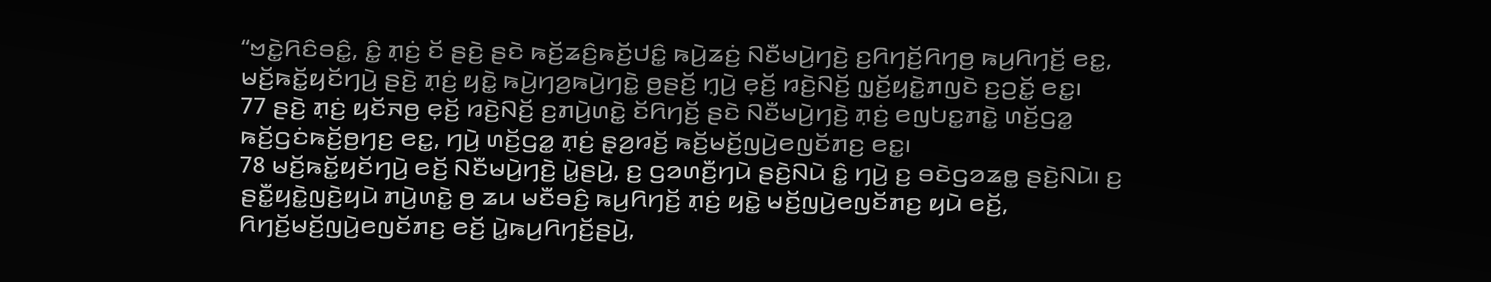“ꤠꤢꤧ꤭ꤖꤢꤨꤋꤢꤨ꤭, ꤢꤨ꤭ ꤊ꤫ꤢꤦ꤬ ꤢꤩ ꤔꤢꤧ꤬ ꤔꤢꤧ ꤒꤢꤩ꤬ꤘꤢꤨ꤬ꤒꤢꤩ꤬ꤓꤢꤨ꤭ ꤒꤣꤧ꤬ꤘꤢꤦ꤬ ꤡꤢꤪꤗꤣꤧ꤬ꤚꤢꤧ꤬ ꤢ꤬ꤖꤚꤢꤩ꤬ꤖꤚꤥ꤬ ꤒꤣ꤬ꤖꤚꤢꤩ꤬ ꤕꤢ꤭, ꤗꤢꤩ꤬ꤒꤢꤩ꤭ꤟꤢꤩꤚꤣꤧ꤬ ꤔꤢꤧ꤬ ꤊ꤫ꤢꤦ꤬ ꤟꤢꤧ꤭ ꤒꤣꤧ꤬ꤚꤤ꤬ꤒꤣꤧ꤬ꤚꤢꤧ꤭ ꤥ꤬ꤔꤢꤩ꤬ ꤚ꤫ꤣꤧ꤬ ꤕ꤫ꤢꤩ꤬ ꤙꤢꤧ꤬ꤡꤢꤩ꤬ ꤜ꤫ꤢꤩ꤬ꤟꤢꤧ꤭ꤊꤜꤢꤧ ꤢ꤬ꤑꤢꤩ꤭ ꤕꤢ꤭꤯
77 ꤔꤢꤧ꤬ ꤊ꤫ꤢꤦ꤬ ꤟꤢꤩꤏꤥ꤬ ꤕ꤫ꤢꤩ꤬ ꤙꤢꤧ꤬ꤡꤢꤩ꤬ ꤢ꤬ꤊꤣꤧ꤬ꤛꤢꤧ꤭ ꤢꤩꤖꤚꤢꤩ꤬ ꤔꤢꤧ ꤡꤢꤪꤗꤣꤧ꤬ꤚꤢꤧ꤬ ꤊ꤫ꤢꤦ꤬ ꤕꤜꤝꤢ꤭ꤊꤢꤧ꤭ ꤛꤢꤩ꤬ꤞꤤ꤭ ꤒꤢꤩ꤬ꤞꤢꤦꤒꤢꤩ꤬ꤥ꤬ꤚꤢ꤬ ꤕꤢ꤭, ꤚꤣꤧ꤬ ꤛꤢꤩ꤬ꤞꤤ꤭ ꤊ꤫ꤢꤦ꤬ ꤔ꤫ꤤ꤬ꤙꤢꤩ꤬ ꤒꤢꤩ꤬ꤗꤢꤩ꤬ꤜꤣꤧ꤬ꤕꤜꤢꤩꤊꤢ꤬ ꤕꤢ꤭꤯
78 ꤗꤢꤩ꤬ꤒꤢꤩ꤭ꤟꤢꤩꤚꤣꤧ꤬ ꤕꤢꤩ꤬ ꤡꤢꤪꤗꤣꤧ꤬ꤚꤢꤧ꤬ ꤣꤧ꤭ꤔꤣꤧ꤬, ꤢ꤬ ꤞꤤꤛꤢꤪ꤬ꤚꤣꤧ ꤔꤢꤧ꤬ꤡꤣꤧ ꤢꤨ꤭ ꤚꤣꤧ꤬ ꤢ꤬ ꤋꤢꤧꤞꤤꤘꤥ꤭ ꤔꤢꤧ꤬ꤡꤣꤧ꤯ ꤢ꤬ ꤔꤢꤪ꤭ꤟꤢꤧ꤭ꤜꤢꤧ꤬ꤟꤣꤧ ꤊꤣꤧ꤬ꤛꤢꤧ꤭ ꤥ꤬ ꤘꤣ ꤗꤢꤪꤋꤢꤨ꤬ ꤒꤣ꤬ꤖꤚꤢꤩ꤬ ꤊ꤫ꤢꤦ꤬ ꤟꤢꤧ꤭ ꤗꤢꤩ꤬ꤜꤣꤧ꤬ꤕꤜꤢꤩꤊꤢ꤬ ꤟꤣꤧ ꤕꤢꤩ꤬, ꤖꤚꤢꤩ꤬ꤗꤢꤩ꤬ꤜꤣꤧ꤬ꤕꤜꤢꤩꤊꤢ꤬ ꤕꤢꤩ꤬ ꤣꤧ꤭ꤒꤣ꤬ꤖꤚꤢꤩ꤬ꤔꤣꤧ꤬,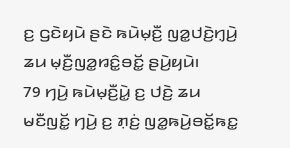ꤢ꤬ ꤞꤢꤧꤟꤣꤧ ꤔꤢꤧ ꤒꤣꤧꤗ꤫ꤢꤪ꤬ ꤜꤤ꤭ꤓꤢꤧ꤬ꤚ꤫ꤣꤧ꤬ ꤘꤣ ꤗ꤫ꤢꤪ꤬ꤜꤤ꤭ꤙꤢꤨ꤭ꤋꤢꤩ꤭ ꤔꤣꤧ꤬ꤟꤣꤧ꤯
79 ꤚꤣꤧ꤬ ꤒꤣꤧꤗ꤫ꤢꤪ꤬ꤣꤧ꤭ ꤢ꤬ ꤓꤢꤧ꤬ ꤘꤣ ꤗꤢꤪꤜꤢꤩ꤭ ꤚꤣꤧ꤬ ꤢ꤬ ꤊ꤫ꤢꤦ꤬ ꤜꤤ꤭ꤒꤣꤧ꤬ꤋꤢꤩ꤭ꤒꤢ꤭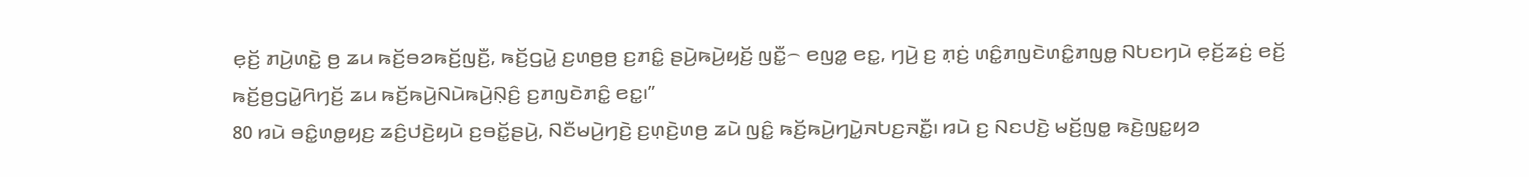ꤕ꤫ꤢꤩ꤬ ꤊꤣꤧ꤬ꤛꤢꤧ꤭ ꤥ꤬ ꤘꤣ ꤒꤢꤩ꤬ꤋꤤꤒꤢꤩ꤬ꤜꤢꤪ꤬, ꤒꤢꤩ꤬ꤞꤣꤧ꤭ ꤢ꤬ꤛꤥ꤬ꤥ꤬ ꤢ꤬ꤊꤢꤨ꤭ ꤔꤣꤧ꤬ꤒꤣꤧ꤬ꤟꤢꤩ꤬ ꤜꤢꤪ꤭꤮ ꤕꤜꤤ꤭ ꤕꤢ꤭, ꤚꤣꤧ꤬ ꤢ꤬ ꤊ꤫ꤢꤦ꤬ ꤛꤢꤨ꤭ꤊꤜꤢꤧꤛꤢꤨ꤭ꤊꤜꤥ꤭ ꤡꤝꤢꤚꤣꤧ ꤕ꤫ꤢꤩ꤬ꤘꤢꤦ꤬ ꤕꤢꤩ꤬ ꤒꤢꤩ꤬ꤥ꤬ꤞꤣꤧ꤭ꤖꤚꤢꤩ꤬ ꤘꤣ ꤒꤢꤩ꤬ꤒꤣꤧ꤬ꤡꤣꤧꤒꤣꤧ꤬ꤡ꤫ꤢꤨ꤬ ꤢ꤬ꤊꤜꤢꤧꤊꤢꤨ꤭ ꤕꤢ꤭꤯”
80 ꤙꤣꤧ ꤋꤢꤨ꤭ꤛꤥ꤭ꤟꤢ꤬ ꤘꤢꤨ꤬ꤓꤢꤧ꤬ꤟꤣꤧ ꤢ꤬ꤋꤢꤩ꤭ꤔꤣꤧ꤬, ꤡꤢꤪꤗꤣꤧ꤬ꤚꤢꤧ꤬ ꤢ꤬ꤛ꤫ꤢꤧ꤬ꤛꤥ꤬ ꤘꤣꤧ ꤜꤢꤨ꤭ ꤒꤢꤩ꤬ꤒꤣꤧ꤬ꤚꤣꤧ꤭ꤏꤝꤢ꤬ꤏꤢꤪ꤭꤯ ꤙꤣꤧ ꤢ꤬ ꤡꤢꤓꤢꤧ꤬ ꤗꤢꤩ꤬ꤜꤥ꤭ ꤒꤢꤧ꤬ꤜꤢ꤭ꤟꤤ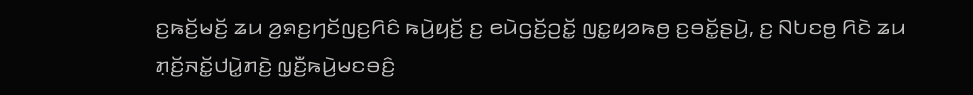ꤢ꤬ꤒꤢꤩ꤬ꤗꤢꤩ꤬ ꤘꤣ ꤤ꤬ꤎꤢ꤬ꤚꤢꤩꤜꤢ꤬ꤖꤢꤨ ꤒꤣꤧ꤬ꤟꤢꤩ꤬ ꤢ꤬ ꤕꤣꤧꤞꤢꤩ꤬ꤑꤢꤩ꤭ ꤜꤢ꤭ꤟꤤꤒꤥ꤬ ꤢ꤬ꤋꤢꤩ꤭ꤔꤣꤧ꤬, ꤢ꤬ ꤡꤝꤢꤥ꤬ ꤖꤢꤧ ꤘꤣ ꤊ꤫ꤢꤩ꤬ꤏꤢꤩ꤭ꤓꤣꤧ꤭ꤊꤢꤧ꤬ ꤜ꤫ꤢꤪ꤬ꤒꤣꤧ꤬ꤗꤢꤋꤢꤨ꤬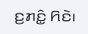ꤢ꤬ꤊꤢꤨ꤭ ꤖꤢꤧ꤯